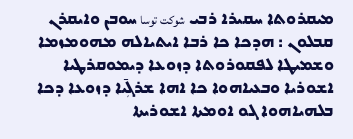ܡܝܩܪܘܬܐ ܚܩܝܪܐ ܪܒܝ شوكت توسا ܚܘܒܢ ܘܐܝܩܪܢ ܩܒܠܘܢ : ܗܕܟܐ ܟܐ ܪܒܐ ܐܝܬܝܐܠܗ ܡܗܘܡܙܡܐ ܘܫܡܝܛܐ ܠܦܩܘܪܘܬܐ ܕܙܘܥܐ ܕܝܡܘܩܪܛܝܐ ܐܫܘܪܝܐ ܘܒܥܝܐܗܘܐ ܟܐ ܐܗܐ ܫܪܓܼ̄ܝܐ ܕܙܘܥܐ ܕܟܐ ܒܠܗܝܐܗܘܐ ܓܘ ܐܘܡܬܐ ܐܫܘܪܝܬܐ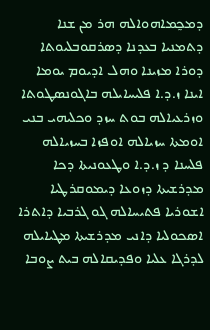ܕܡܟ̰ܡܐܗܘܐܠܗ ܗܪ ܡܢ ܫܢܐ ܕܬܡܢܝܐ ܒܥܕܢܐ ܕܣܪܩܘܒܠܝܘܬܐ ܕܘܪܐ ܡܙܝܢܐ ܘܗܠ ܐܕܝܘܡ ܝܘܡܐ ܐܝܢܐ ܙ.ܕ.ܐ ܦܠܝܚܐܝܠܗ ܒܐܓܘܢܤܛܘܬܐ ܘܙܪܥܝܐܠܗ ܒܘܬ ܚܙܕ ܘܟܠܝܗܝ ܒܢܝ ܐܘܡܬܐ ܚܙܝܐܠܗ ܐܘܦܙܐ ܒܚܙܝܐܠܗ ܦܠܚܢܐ ܕ ܙ.ܕ.ܐ ܘܛܥܘܢܝܬܐ ܕܟܐ ܡܕܪܫܝܬܐ ܕܙܘܥܐ ܕܝܡܘܩܪܛܝܐ ܐܫܘܪܝܐ ܦܬܝܚܐܠܗ ܓܘ ܓܪܒܝܐ ܕܐܬܪܐ ܐܣܟܘܠܝܐ ܕܐܢܝ ܡܕܪܫܝܬܐ ܡܛܝܐܝܠܗ ܠܕܪܓܐ ܥܠܝܐ ܘܦܕܝܩܐܠܗ ܒܝܬ ܨܘܒܐ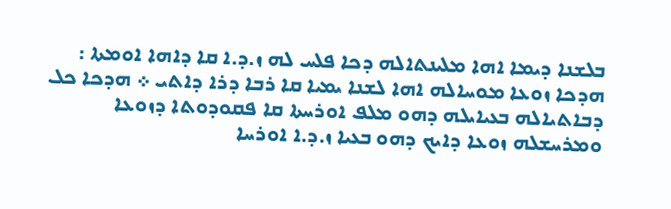ܒܠܫܢܐ ܕܝܡܐ ܐܗܐ ܡܠܝܢܬܐܠܗ ܕܟܐ ܦܠܚ ܠܗ ܙ.ܕ.ܐ ܩܐ ܕܐܗܐ ܐܘܡܬܐ : ܗܕܟܐ ܙܘܥܐ ܡܘܚܐܠܗ ܐܗܐ ܠܫܢܐ ܝܡܝܐ ܩܐ ܪܒܐ ܕܪܐ ܕܐܬܝ ܀ ܗܕܟܐ ܟܠ ܕܒܐܬܝܐܠܗ ܒܥܝܐܝܠܗ ܕܗܘ ܡܠܦ ܐܘܪܚܬܐ ܩܐ ܦܩܘܕܘܬܐ ܕܙܘܥܐ ܘܡܪܚܫܠܗ ܙܘܥܐ ܕܐܝܟ ܕܗܘ ܒܥܝܐ ܙ.ܕ.ܐ ܐܘܪܚܐ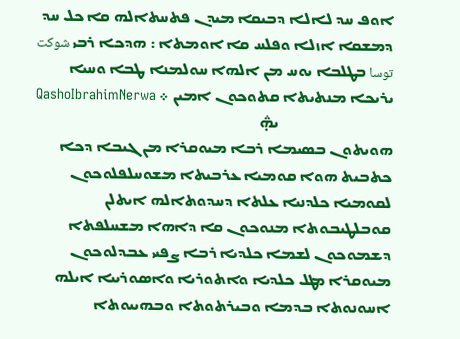ܐܘܦ ܚܕ ܠܐܠܐ ܕܒܝܩܐ ܡܝܕܢ ܦܬܚܬܐܠܗ ܩܐ ܟܠ ܚܕ ܕܡܫܩܐ ܐܙܠܐ ܘܦܠܚ ܩܐ ܐܘܡܬܐ : ܗܕܟܐ ܪܒܝ شوكت توسا ܒܛܠܒܐ ܝܘܚ ܡܢ ܐܠܗܐ ܚܘܠܡܢܐ ܛܒܐ ܘܚܝܐ ܝܪܝܟܐ ܡܢܬܝܬܐ ܩܬܘܟܘܢ ܐܡܝܢ ܀ QashoIbrahimNerwa
                                 ܞ
ܗܘܝܬܘܢ ܒܣܝܡܐ ܪܒܐ ܡܝܘܩܪܐ ܡܢ ܓܝܒܐ ܕܟܐ ܟܬܒܝܬ ܗܘܐ ܩܘܡܝܐ ܥܪܒܝܬܐ ܡܫܘܚܠܦܠܘܟܘܢ ܠܩܘܡܝܐ ܟܠܕܢܝܐ ܥܠܬܐ ܕܚܕܘܬܐܠܗ ܐܝܬܠܢ ܩܘܒܠܛܝܒܘܬܐ ܡܢܘܟܘܢ ܩܐ ܕܐܗܐ ܡܫܚܠܦܬܐ ܕܫܡܘܟܘܢ ܠܫܡܐ ܟܠܕܝܐ ܪܒܐ ܨܦܝܝ ܥܒܕܠܘܟܘܢ ܡܝܘܩܪܐ ܡܛܠ ܟܠܕܝܐ ܘܐܬܘܪܝܐ ܘܐܣܘܪܝܝܐ ܐܝܠܗ ܐܚܘܢܘܬܐ ܒܕܡܐ ܘܒܝܪܬܘܬܐ ܘܒܗܝܝܘܬܐ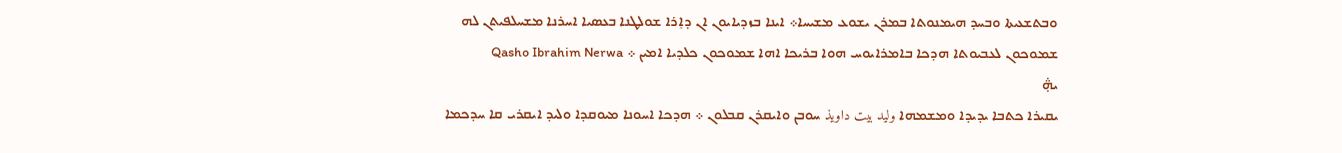ܘܒܬܫܥܝܬܐ ܘܒܚܕ ܗܝܡܢܘܬܐ ܒܡܪܢ ܝܫܘܥ ܡܫܝܚܐ܀ ܐܝܢܐ ܒܙܕܝܐܝܘܢ ܐܢ ܕܐܸܪܐ ܫܘܠܛܢܐ ܒܥܣܝܐ ܐܚܪܢܐ ܡܫܚܠܦܝܬܢ ܠܗ ܫܡܘܟܘܢ ܠܥܒܝܘܬܐ ܗܕܟܐ ܒܐܡܪܐܝܘܚ ܗܘܐ ܒܪܝܟܐ ܐܗܐ ܫܡܘܟܘܢ ܟܠܕܝܐ ܐܡܝܢ ܀ Qasho Ibrahim Nerwa
ܞ
ܝܩܝܪܐ ܟܬܒܐ ܝܕܝܕܐ ܘܡܫܡܗܐ وليد بيت داويذ ܚܘܒܢ ܘܐܝܩܪܢ ܩܒܠܘܢ ܀ ܗܕܟܐ ܐܚܘܢܐ ܡܝܘܩܕܐ ܘܠܝܕ ܐܝܩܪܝ ܩܐ ܚܕܟܡܐ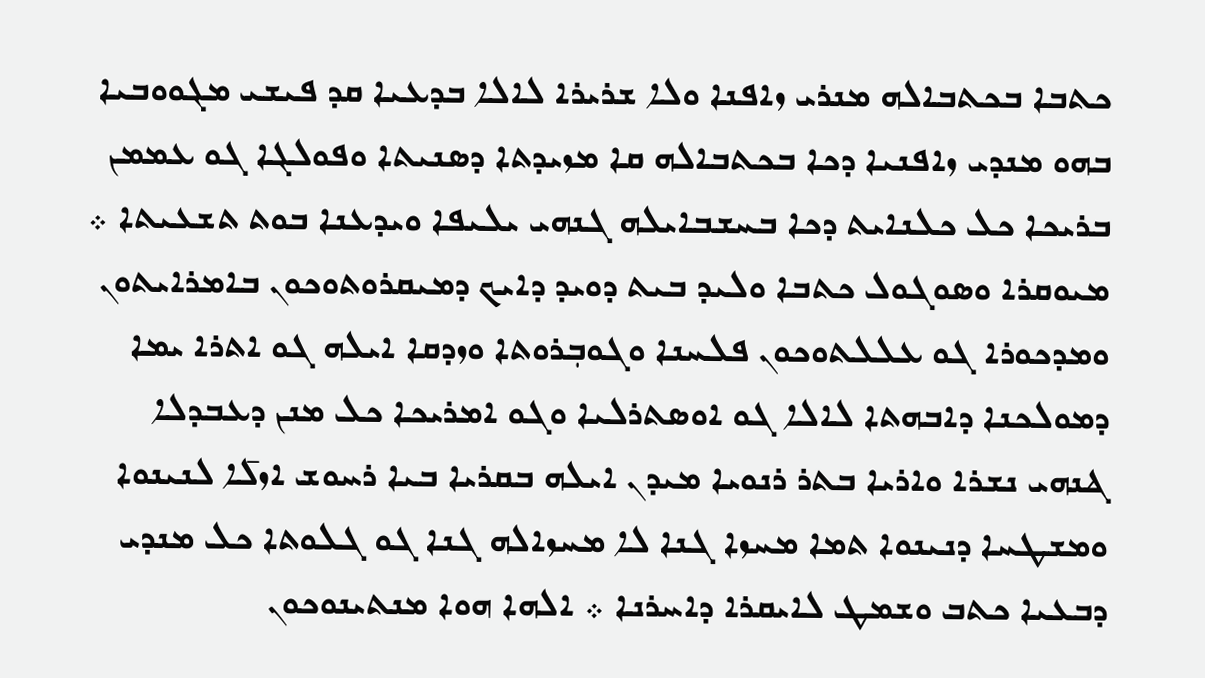ܟܬܒܐ ܒܟܬܒܐܠܗ ܡܢܪܝ ܙܐܦܢܐ ܘܠܐ ܫܪܝܪܐ ܠܐܠܐ ܒܕܥܝܐ ܩܕ ܦܝܫܝ ܡܓܘܘܒܝܐ ܒܗܘ ܡܢܕܝ ܙܐܦܢܝܐ ܕܟܐ ܒܟܬܒܐܠܗ ܩܐ ܡܙܝܕܬܐ ܕܤܢܝܬܐ ܘܦܘܠܓܐ ܓܘ ܥܡܡܢ ܒܪܝܟܐ ܟܠ ܟܠܢܐܝܬ ܕܟܐ ܒܚܫܒܐܝܠܗ ܓܢܗܝ ܝܠܝܦܐ ܘܝܕܥܢܐ ܒܘܬ ܬܫܥܝܬܐ ܀ ܡܝܘܩܪܐ ܘܤܘܓܘܠ ܟܬܒܐ ܘܠܝܕ ܒܝܬ ܕܘܝܕ ܕܐܝܟ ܕܡܝܩܪܘܬܘܟܘܢ ܒܐܡܪܐܝܬܘܢ ܘܡܕܟܘܪܐ ܓܘ ܥܠܠܬܘܟܘܢ ܦܠܚܢܐ ܘܓܘܒܼܪܘܬܐ ܘܙܕܩܐ ܐܝܠܗ ܓܘ ܐܬܪܐ ܝܡܐ ܕܡܘܠܟܢܐ ܕܐܒܗܬܐ ܠܐܠܐ ܓܘ ܐܘܣܬܪܠܝܐ ܘܓܘ ܐܡܪܝܟܐ ܟܠ ܡܢܢ ܕܥܒܕܠܐ ܔܢܗܝ ܢܫܪܐ ܘܐܪܝܐ ܒܬܪ ܪܢܘܝܐ ܡܝܕܢ ܐܝܠܗ ܒܩܪܝܐ ܒܝܐ ܪܚܘܫ ܐܙܠ̄ܐ ܠܢܝܢܘܐ ܘܡܫܛܚܐ ܕܢܝܢܘܐ ܬܡܐ ܡܚܙܐ ܓܢܐ ܠܐ ܡܚܙܐܠܗ ܓܢܐ ܓܘ ܓܠܘܬܐ ܟܠ ܡܢܕܝ ܕܒܥܝܐ ܟܬܒ ܘܫܡܛ ܠܐܝܩܪܐ ܕܐܚܪܢܐ ܀ ܐܠܗܐ ܗܘܐ ܡܢܬܝܢܘܟܘܢ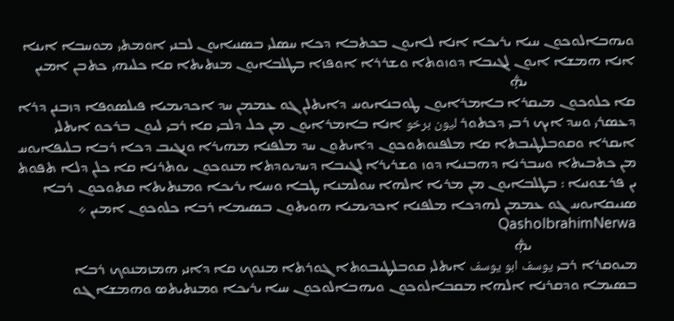ܘܝܗܒܐܠܘܟܘܢ ܚܝܐ ܝܪܝܟܐ ܐܢܐ ܠܐܝܘܢ ܒܟܬܒܐ ܕܟܐ ܚܣܠܝ ܒܤܢܝܐܝܘܢ ܠܒܢܝ ܐܘܡܬܝ ܡܘܚܒܐ ܐܝܢܐ ܐܢܐ ܗܡܫܐ ܐܝܘܢ ܠܓܝܒܐ ܕܘܙܘܬܐ ܘܫܪܪܐ ܐܘܦܙܐ ܒܛܠܒܐܝܘܢ ܡܢܬܝܬܐ ܩܐ ܟܠܝܗܝ ܟܬܒܢ ܐܡܝܢ
                              ܞ
ܩܐ ܟܠܘܟܘܢ ܡܝܩܪܐ ܒܐܡܪܐܝܘܢ ܛܘܒܢܐܝܘܚ ܕܐܝܬܠܢ ܓܘ ܥܡܡܢ ܚܕ ܐܟܕܝܡܝܐ ܦܝܠܣܘܦܐ ܕܙܒܢܢ ܕܪܐ ܕܥܣܪܝ ܘܚܕ ܐܝܟ ܪܒܝ ܕܟܬܘܪ ليون برخو ܐܢܐ ܒܐܡܪܐܝܘܢ ܡܢ ܟܠ ܕܠܒܝ ܩܐ ܪܒܝ ܠܝܘܢ ܒܪܟܘ ܐܝܬܠܝ ܐܝܩܪܐ ܘܩܘܒܠܛܝܒܬܐ ܩܐ ܡܠܦܢܘܬܘܟܘܢ ܕܐܝܬܘܢ ܚܕ ܡܠܦܢܐ ܡܗܝܪܐ ܘܢܓܝܒ ܕܟܐ ܪܒܐ ܒܠܝܦܐܝܘܚ ܡܢ ܟܬܒܝܬܐ ܘܚܒܪܢܐ ܕܗܒܢܝܐ ܕܘܙ ܘܫܪܝܪܐ ܠܓܝܒܐ ܕܚܕܝܘܕܬܐ ܡܢܘܟܘܢ ܝܘܬܪܢܐ ܩܐ ܟܠܢ ܕܠܐ ܬܦܘܬ ܝܢ ܦܪܫܘܢܝܐ : ܒܛܠܒܐܝܘܢ ܡܢ ܡܪܝܐ ܐܠܗܐ ܚܘܠܡܢܐ ܛܒܐ ܘܚܝܐ ܝܪܝܟܐ ܘܡܢܬܝܬܐ ܩܬܘܟܘܢ ܪܒܐ ܣܢܝܩܐܝܘܚ ܓܘ ܥܡܡܢ ܠܗܕܟܐ ܡܠܦܢܐ ܐܟܕܝܡܝܐ ܗܘܝܬܘܢ ܒܤܝܡܐ ܪܒܐ ܟܠܘܟܘܢ ܐܡܝܢ ܀ QashoIbrahimNerwa
                             ܞ
ܡܝܘܩܪܐ ܪܒܝ يوسف ابو يوسف ܐܝܬܠܝ ܩܘܒܠܛܝܒܘܬܐ ܓܘܪܬܐ ܡܢܘܟ ܩܐ ܕܐܢܝ ܗܡܙܡܢܘܟ ܪܒܐ ܒܣܝܡܐ ܘܕܩܪܢܐ ܐܠܗܐ ܡܩܒܐܠܘܟܘܢ ܘܝܗܒܐܠܘܟܘܢ ܚܝܐ ܝܪܝܟܐ ܘܡܢܬܝܬܣ ܘܗܡܫܐ ܓܘ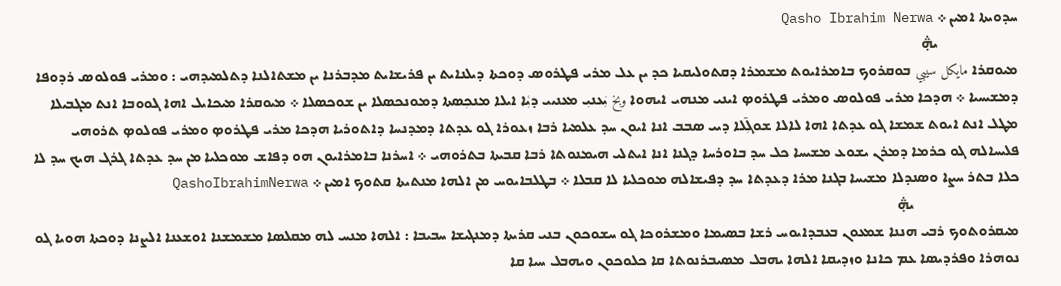ܚܕܘܝܬܐ ܐܡܝܢ ܀ Qasho Ibrahim Nerwa
                       ܞ
ܡܝܘܩܪܐ مايكل سيبي ܒܘܩܪܘܟ ܒܐܡܪܐܝܘܬ ܡܫܡܪܐ ܕܩܬܘܠܝܩܝܐ ܟܕ ܝܢ ܥܠ ܡܪܝ ܦܛܪܘܣ ܕܘܟܬܐ ܕܝܠܢܐܝܬ ܝܢ ܦܪܝܫܐܝܬ ܡܕܒܪܢܐ ܝܢ ܡܫܬܐܠܢܐ ܕܬܠܡܝܕܗܝ : ܘܡܪܝ ܦܘܠܘܣ ܪܕܘܦܐ ܕܡܫܝܚܝܐ ܀ ܗܕܟܐ ܡܪܝ ܦܘܠܘܣ ܘܡܪܝ ܦܛܪܘܤ ܐܝܢܝ ܡܢܗܝ ܐܝܗܘܐ وبخ ܝܲܥܢܝܼ ܡܥܢܝܝ ܕܝܼܵܐ ܐܝܠܐ ܡܢܟܼܤܬܐ ܕܡܘܢܟܤܠܐ ܝܢ ܫܘܟܤܠܐ ܀ ܡܝܘܩܪܐ ܡܝܟܐܝܠ ܐܗܐ ܓܘܘܒܐ ܐܢܬ ܡܓܒܝܠܐ ܡܛܠ ܐܢܬ ܐܝܘܬ ܫܡܫܐ ܓܘ ܥܕܬܐ ܐܗܐ ܠܐܠܐ ܫܘܓܼ̄ܠܐ ܕܝܝ ܤܒܒ ܐܢܐ ܐܝܘܢ ܚܕ ܥܠܡܝܐ ܪܒܐ ܙܥܘܪܐ ܓܘ ܥܕܬܐ ܕܡܕܢܚܐ ܕܐܬܘܪܝܐ ܗܕܟܐ ܡܪܝ ܦܛܪܘܤ ܘܡܪܝ ܦܘܠܘܤ ܬܪܘܗܝ ܦܠܝܚܐܠܗ ܓܘ ܟܪܡܐ ܕܡܪܢ ܝܫܘܥ ܡܫܝܚܐ ܟܠ ܚܕ ܒܐܘܪܚܐ ܕܓܢܐ ܐܢܐ ܐܝܬܠܝ ܗܝܡܢܘܬܐ ܪܒܐ ܩܒܝܬܐ ܒܬܪܘܗܝ ܀ ܐܚܪܢܐ ܒܐܡܪܐܝܘܢ ܗܘ ܕܦܐܫ ܡܘܟܠܝܐ ܡܢ ܚܕ ܥܕܬܐ ܓܪܓ ܗܝܟ ܚܕ ܠܐ ܟܠܐ ܒܬܪ ܚܨܐ ܘܣܢܕܠܐ ܡܫܝܚܐ ܒܓܢܐ ܡܪܐ ܕܥܕܬܐ ܚܕ ܕܦܝܫܐܠܗ ܡܘܟܠܝܐ ܠܐ ܩܒܠܐ ܀ ܒܛܠܒܐܝܘܚ ܡܢ ܐܠܗܐ ܡܢܬܝܬܐ ܩܬܘܟ ܐܡܝܢ ܀ QashoIbrahimNerwa
                              ܞ
ܡܝܩܪܘܬܘܟ ܪܒܝ ܗܢܢܐ ܫܡܥܘܢ ܒܥܒܕܐܝܘܚ ܪܫܐ ܒܤܝܡܐ ܘܡܫܪܘܟܐ ܓܘ ܚܫܘܟܘܢ ܒܢܝ ܩܪܝܬܐ ܕܡܢܓܝܫܐ ܚܒܝܒܐ : ܐܠܗܐ ܡܢܚ ܠܗ ܡܩܠܤܐ ܡܫܡܫܢܐ ܐܘܫܥܢܐ ܐܠܨܢܐ ܕܘܟܬܐ ܗܘܝܐ ܓܘ ܢܘܗܪܐ ܘܦܪܕܝܣܐ ܥܡ ܟܐܢܐ ܘܙܕܝܩܐ ܐܠܗܐ ܝܗܒܠ ܡܤܝܒܪܢܘܬܐ ܩܐ ܟܠܘܟܘܢ ܘܝܗܒܠ ܚܝܐ ܩܐ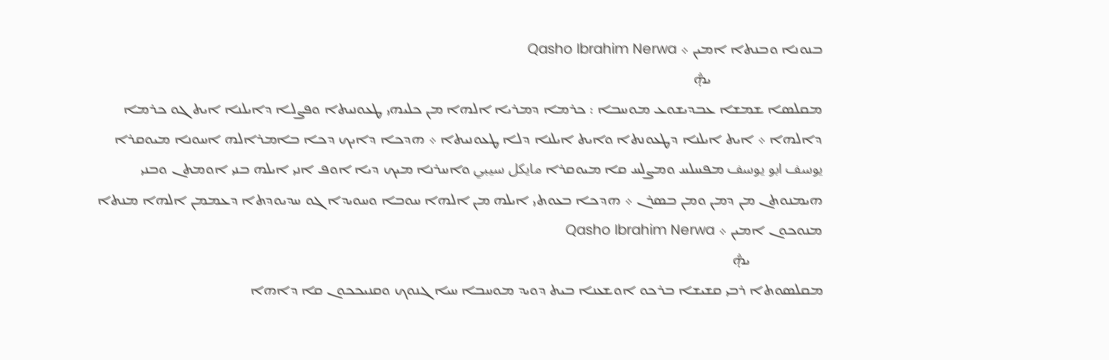ܒܢܘܢܐ ܘܒܢܬܐ ܐܡܝܢ ܀ Qasho Ibrahim Nerwa
                               ܞ
ܡܩܠܤܐ ܫܡܫܐ ܥܒܕܝܫܘܥ ܡܘܚܒܐ : ܟܪܡܐ ܕܡܪܝܐ ܐܠܗܐ ܡܢ ܟܠܝܗܝ ܛܥܘܢܝܬܐ ܘܦܨܠܐ ܕܐܝܠܢܐ ܐܝܬ ܓܘ ܟܪܡܐ ܕܐܠܗܐ ܀ ܐܝܬ ܐܝܠܢܐ ܕܛܥܘܢܬܐ ܘܐܝܬ ܐܝܠܢܐ ܕܠܐ ܛܥܘܢܝܬܐ ܀ ܗܕܟܐ ܕܐܝܟ ܕܟܐ ܒܐܡܪܐܠܗ ܐܚܘܢܐ ܡܝܘܩܪܐ يوسف ابو يوسف ܡܦܚܠܚ ܘܡܨܠܚ ܩܐ ܡܝܘܩܪܐ مايكل سيبي ܘܐܚܪܢܐ ܡܝܟ ܕܝܐ ܐܘܦ ܐܢܝ ܐܝܠܗ ܒܢܝ ܐܘܡܬܢ ܘܒܢܝ ܗܝܡܢܘܬܢ ܡܢ ܕܡܢ ܘܡܢ ܒܤܪܢ ܀ ܗܕܟܐ ܒܥܘܬܝ ܐܝܠܗ ܡܢ ܐܠܗܐ ܚܘܒܐ ܘܚܘܝܕܐ ܓܘ ܚܕܝܘܕܬܐ ܕܥܡܡܢ ܐܠܗܐ ܡܢܬܐ ܡܢܘܟܘܢ ܐܡܝܢ ܀ Qasho Ibrahim Nerwa
                    ܞ
ܡܩܠܣܘܬܐ ܪܒܝ ܩܫܝܫܐ ܒܪܟܘ ܐܘܫܥܢܐ ܒܝܬ ܕܘܝܕ ܡܘܚܒܐ ܚܝܐ ܓܢܘܟ ܘܩܢܝܟܟܘܢ ܩܐ ܕܐܗܐ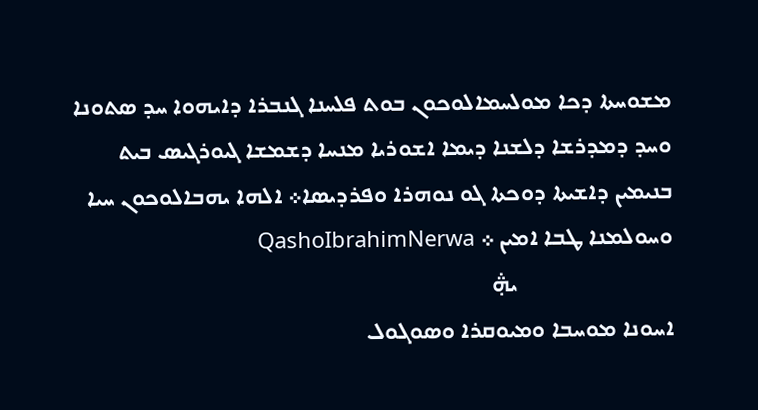ܡܫܘܚܬܐ ܕܟܐ ܡܘܠܚܡܐܠܘܟܘܢ ܒܘܬ ܦܠܚܢܐ ܓܢܒܪܐ ܕܐܝܗܘܐ ܚܕ ܣܬܘܢܐ ܘܚܕ ܕܡܕܪܫܐ ܕܠܫܢܐ ܕܝܡܐ ܐܫܘܪܝܐ ܡܢܚܐ ܕܫܡܫܐ ܓܝܘܪܓܝܣ ܒܝܬ ܒܢܝܡܝܢ ܕܐܫܝܬܐ ܕܘܟܬܐ ܓܘ ܢܘܗܪܐ ܘܦܪܕܝܣܐ܀ ܐܠܗܐ ܝܗܒܐܠܘܟܘܢ ܚܝܐ ܘܚܘܠܡܢܐ ܛܒܐ ܐܡܝܢ ܀ QashoIbrahimNerwa
                            ܞ
ܐܚܘܢܐ ܡܘܚܒܐ ܘܡܝܘܩܪܐ ܘܤܘܓܘܠ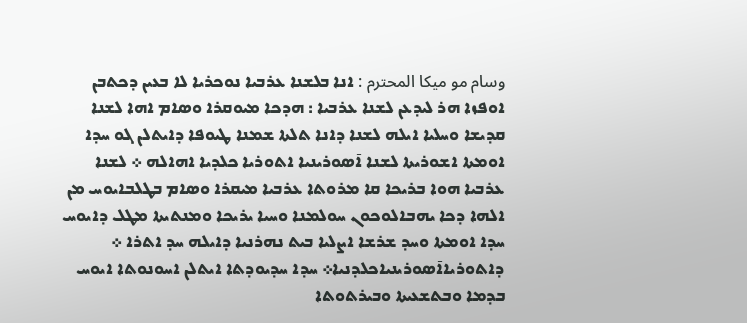وسام مو ميكا المحترم : ܐܢܐ ܒܠܫܢܐ ܥܪܒܝܐ ܢܘܟܪܝܐ ܠܐ ܒܥܝܢ ܕܟܬܒܢ ܐܘܦܙܐ ܗܪ ܠܝܕܥܢ ܠܫܢܐ ܥܪܒܝܐ : ܗܕܟܐ ܡܝܘܩܪܐ ܘܣܐܡ ܐܗܐ ܠܫܢܐ ܩܕܝܫܐ ܘܚܠܝܐ ܐܝܠܗ ܠܫܢܐ ܕܐܢܐ ܬܠܬܐ ܫܡܢܐ ܛܝܘܦܐ ܕܐܝܬܠܢ ܓܘ ܚܕܐ ܐܘܡܬܐ ܐܫܘܪܝܬܐ ܠܫܢܐ ܐ̄ܤܘܪܝܢܝܐ ܐܬܘܪܝܐ ܟܠܕܝܐ ܐܗܐܠܗ ܀ ܠܫܢܐ ܥܪܒܝܐ ܗܘܐ ܒܪܝܟܐ ܩܐ ܡܪܘܬܐ ܥܪܒܝܐ ܡܝܩܪܐ ܘܣܐܡ ܒܛܠܒܐܝܘܚ ܡܢ ܐܠܗܐ ܕܟܐ ܝܗܒܐܠܘܟܘܢ ܚܘܠܡܢܐ ܘܚܝܐ ܝܪܝܟܐ ܘܡܢܬܝܬܐ ܡܛܠ ܕܐܝܘܚ ܚܕܐ ܐܘܡܬܐ ܘܚܕ ܫܪܫܐ ܐܨܠܝܐ ܒܝܬ ܢܗܪܢܝܐ ܕܐܝܠܗ ܚܕ ܐܬܪܐ ܀ ܕܐܬܘܪܝܐܐ̄ܣܘܪܝܢܝܐܟܠܕܢܝܐ܀ ܚܕܐ ܚܕܝܘܕܬܐ ܐܝܬܠܢ ܐܚܘܢܘܬܐ ܐܝܘܚ ܒܕܡܐ ܘܒܬܫܥܝܬܐ ܘܒܝܪܬܘܬܐ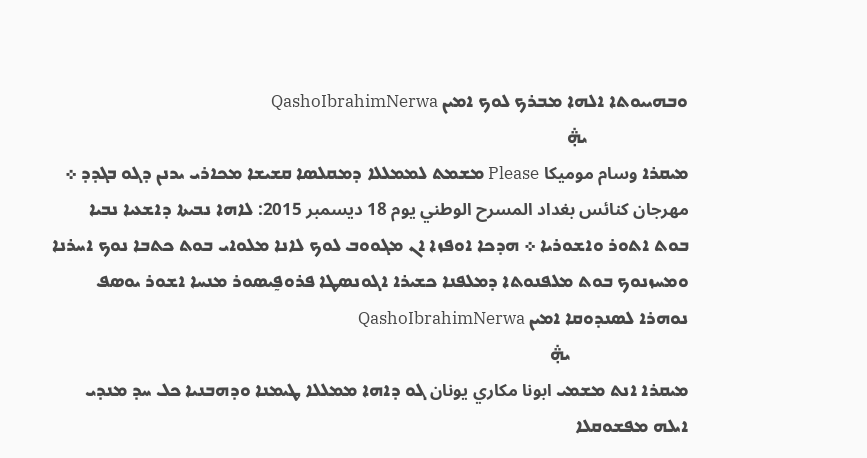ܘܒܗܝܝܘܬܐ ܐܠܗܐ ܡܒܪܟ ܠܘܟ ܐܡܝܢ QashoIbrahimNerwa
                        ܞ
ܡܝܩܪܐ وسام موميكا Please ܡܫܡܬ ܠܡܡܠܠܐ ܕܡܩܠܣܐ ܩܫܝܫܐ ܡܟܐܪܝ ܝܖܢܢ ܕܓܘ ܒܓܕܕ ܀ مهرجان كنائس بغداد المسرح الوطني يوم 18 ديسمبر 2015: ܠܐܗܐ ܢܒܝܬܐ ܕܐܫܥܝܐ ܢܒܝܐ ܒܘܬ ܐܬܘܪ ܘܐܫܘܪܝܐ ܀ ܗܕܟܐ ܐܘܦܙܐ ܐܢ ܡܓܘܘܒ ܠܘܟ ܠܐܢܐ ܡܠܘܐܝ ܒܘܬ ܟܬܒܐ ܢܘܟ ܐܚܪܢܐ ܘܡܚܙܢܘܟ ܒܘܬ ܡܠܦܢܘܬܐ ܕܡܠܦܢܐ ܟܫܝܪܐ ܐܓܘܢܤܛܐ ܦܪܘܦ̰ܝܤܘܪ ܡܢܚܐ ܐܫܘܪ ܝܘܣܦ ܢܘܗܪܐ ܠܣܢܕܘܩܐ ܐܡܝܢ QashoIbrahimNerwa
                            ܞ
ܡܝܩܪܐ ܐܢܬ ܡܫܡܝ ابونا مكاري يونان ܓܘ ܕܐܗܐ ܡܡܠܠܐ ܛܝܡܢܐ ܘܕܗܒܢܝܐ ܟܠ ܚܕ ܡܢܕܝ ܐܝܠܗ ܡܦܫܘܩܠܐ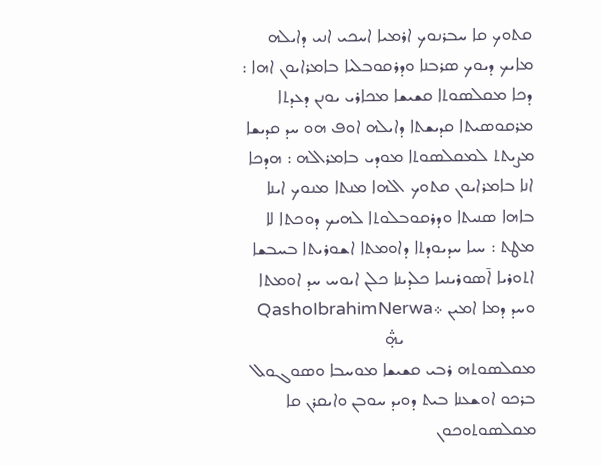ܩܬܘܟ ܩܐ ܚܒܪܢܘܟ ܐܪܡܝܐ ܐܚܟܝ ܐܢܝ ܕܐܝܠܗ ܡܐܝܟ ܕܝܘܟ ܤܪܒܢܐ ܘܕܪܩܘܒܠܝܐ ܒܐܡܪܐܝܘܢ ܐܗܐ : ܕܟܐ ܡܩܠܣܘܬܐ ܩܫܝܫܐ ܡܟܐܪܝ ܝܘܢܢ ܕܥܕܬܐ ܡܪܩܘܣܝܬܐ ܩܕܝܫܬܐ ܕܐܝܠܗ ܐܘܦ ܗܘ ܚܕ ܩܕܝܫܐ ܡܨܝܬܬ ܠܡܩܠܣܘܬܐ ܡܘܕܝ ܒܐܡܪܐܠܗ : ܗܕܟܐ ܐܢܐ ܒܐܡܪܐܝܘܢ ܩܬܘܟ ܐܠܗܐ ܡܢܬܐ ܡܢܘܟ ܐܝܢܐ ܒܐܗܐ ܤܢܝܬܐ ܘܕܪܩܘܒܠܘܬܐ ܠܗܝܟ ܕܘܟܬܐ ܠܐ ܡܛܬ : ܚܝܐ ܚܕܝܘܕܬܐ ܕܐܘܡܬܐ ܐܫܘܪܝܬܐ ܒܚܒܫܐ ܐܬܘܪܝܐ ܐ̄ܣܘܪܝܢܝܐ ܟܠܕܝܢܐ ܟܠܢ ܐܝܘܚ ܚܕ ܐܘܡܬܐ ܘܚܕ ܕܡܐ ܐܡܝܢ ܀QashoIbrahimNerwa
                            ܞ
ܡܩܠܣܘܬܗ ܪܒܝ ܩܫܝܫܐ ܡܘܚܒܐ ܘܣܘܓܘܠ ܒܪܟܘ ܐܘܫܥܢܐ ܒܝܬ ܕܘܝܕ ܚܘܒܢ ܘܐܝܩܪܢ ܩܐ ܡܩܠܤܘܬܘܟܘܢ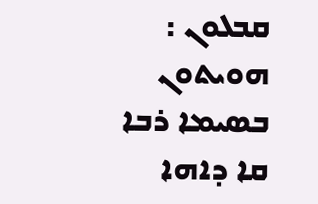ܩܒܠܘܢ : ܗܘܝܬܘܢ ܒܤܝܡܐ ܪܒܐ ܩܐ ܕܐܗܐ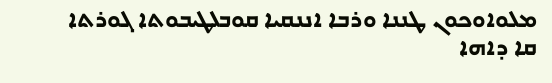ܡܠܘܐܘܟܘܢ ܛܢܢܐ ܘܪܒܐ ܐܢܢܩܝܐ ܩܘܒܠܛܝܒܘܬܐ ܓܘܪܬܐ ܩܐ ܕܐܗܐ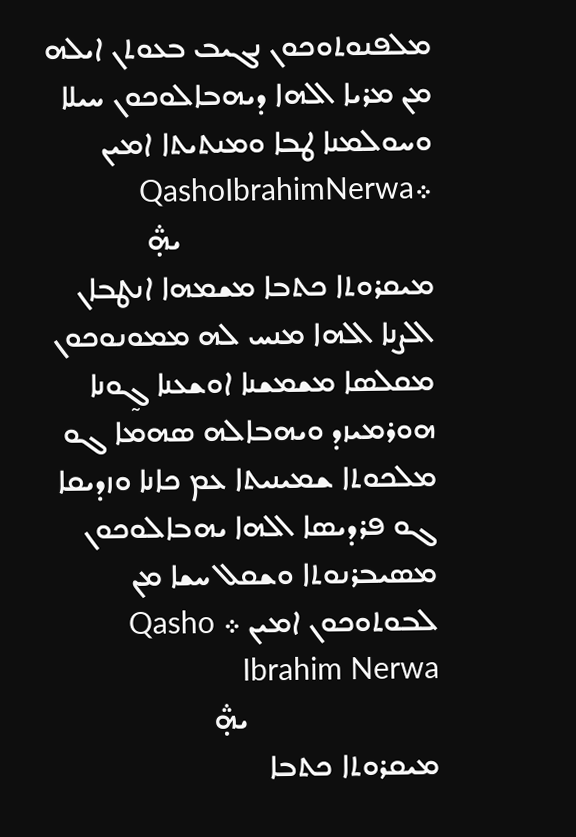ܡܠܦܢܘܬܘܟܘܢ ܢܓܝܒ ܒܥܘܬܢ ܐܝܠܗ ܡܢ ܡܪܝܐ ܐܠܗܐ ܕܝܗܒܐܠܘܟܘܢ ܚܝܠܐ ܘܚܘܠܡܢܐ ܛܒܐ ܘܡܢܬܝܬܐ ܐܡܝܢ ܀QashoIbrahimNerwa
                                 ܞ
ܡܝܩܪܘܬܐ ܟܬܒܐ ܡܫܡܗܐ ܐܢܛܒܐܢ ܐܠܨܢܐ ܐܠܗܐ ܡܢܚ ܠܗ ܡܡܘܢܘܟܘܢ ܡܩܠܣܐ ܡܫܡܫܢܐ ܐܘܫܥܢܐ ܓ̰ܘܢܐ ܗܘܪܡܝܙܕ ܘܝܗܒܐܠܗ ܤܗܡܐ ܓܘ ܡܠܟܘܬܐ ܫܡܝܢܝܬܐ ܥܡ ܟܐܢܐ ܘܙܕܝܩܐ ܓܘ ܦܪܕܝܣܐ ܐܠܗܐ ܝܗܒܐܠܘܟܘܢ ܡܤܝܒܪܢܘܬܐ ܘܫܩܠ ܚܫܐ ܡܢ ܠܒܘܬܘܟܘܢ ܐܡܝܢ ܀ Qasho Ibrahim Nerwa
                         ܞ
ܡܝܩܪܘܬܐ ܟܬܒܐ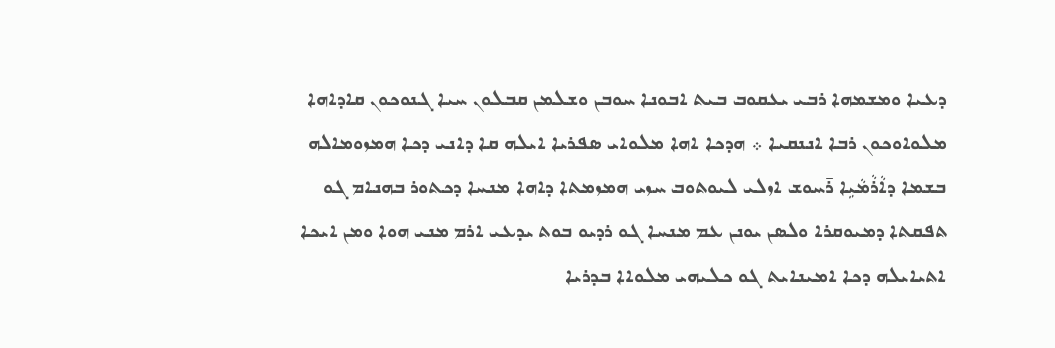ܕܥܝܐ ܘܡܫܡܗܐ ܪܒܝ ܝܥܩܘܒ ܒܝܬ ܐܒܘܢܐ ܚܘܒܢ ܘܫܠܡܢ ܩܒܠܘܢ ܚܝܐ ܓܢܘܟܘܢ ܩܐܕܐܗܐ ܡܠܘܐܘܟܘܢ ܪܒܐ ܐܢܢܩܝܐ ܀ ܗܕܟܐ ܐܗܐ ܡܠܘܐܝ ܣܦܪܝܐ ܐܝܠܗ ܩܐ ܕܐܢܝ ܕܟܐ ܗܡܙܘܡܐܠܗ ܒܫܡܐ ܕܐܵܪܵܡܵܝܹܐ ܪ̄ܚܘܫ ܐܙܠܝ ܠܝܘܬܘܒ ܚܙܝ ܗܡܙܡܬܐ ܕܐܗܐ ܡܢܚܐ ܕܟܬܘܪ ܒܗܢܐܡ ܓܘ ܬܦܩܬܐ ܕܡܝܘܩܪܐ ܘܠܤܢ ܝܘܢܢ ܥܡ ܡܢܚܐ ܓܘ ܪܕܝܘ ܒܘܬ ܝܕܥܝ ܐܪܡ ܡܢܝ ܗܘܐ ܘܡܢ ܐܝܟܐ ܐܬܝܐܝܠܗ ܕܟܐ ܐܡܝܢܐܝܬ ܓܘ ܟܠܝܗܝ ܡܠܘܐܐ ܒܕܪܝܐ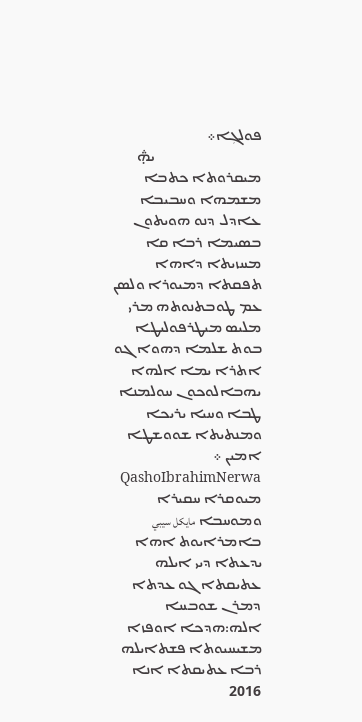ܦܘܠܓܼܐ܀
                              ܞ
ܡܝܩܪܘܬܐ ܟܬܒܐ ܡܫܡܗܐ ܘܚܒܝܒܐ ܥܐܕܠ ܕܢܘ ܗܘܝܬܘܢ ܒܤܝܡܐ ܪܒܐ ܩܐ ܡܚܙܝܬܐ ܕܐܗܐ ܬܦܩܬܐ ܕܡܝܘܪܐ ܘܠܣܢ ܥܡ ܛܘܒܬܢܘܬܗ ܡܪܝ ܡܠܝܤ ܡܝܛܪܦܘܠܝܛܐ ܒܘܬ ܫܠܡܐ ܕܗܘܐ ܓܘ ܐܬܪܐ ܝܡܐ ܐܠܗܐ ܝܗܒܐܠܘܟܘܢ ܚܘܠܡܢܐ ܛܒܐ ܘܚܝܐ ܝܪܝܟܐ ܘܡܢܬܝܬܐ ܫܘܘܫܛܐ ܐܡܝܢ ܀ QashoIbrahimNerwa
ܡܝܘܩܪܐ ܚܩܝܪܐ ܘܡܘܚܒܐ مايكل سيبي ܒܐܡܪܐܝܘܬ ܐܗܐ ܝܕܥܬܐ ܕܝܝ ܐܝܠܗ ܥܬܝܩܬܐ ܓܘ ܥܕܬܐ ܕܡܪܢ ܫܘܒܚܐ ܐܠܗ:ܗܕܟܐ ܐܘܦܙܐ ܡܫܝܚܝܘܬܐ ܦܫܬܐܝܠܗ ܪܒܐ ܥܬܝܩܬܐ ܐܢܐ 2016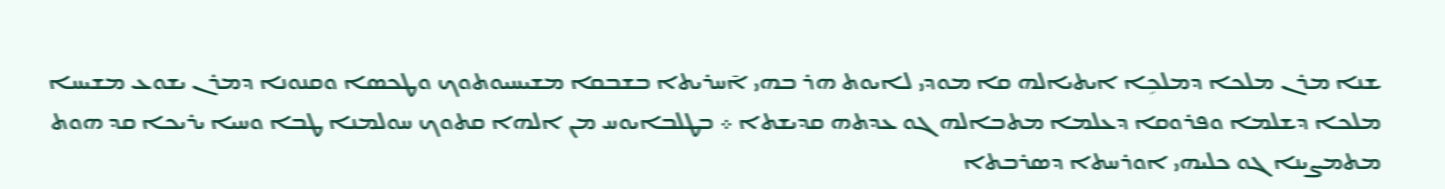ܫܢܐ ܡܪܢ ܡܠܟܐ ܕܡܠܟܹܐ ܐܝܬܝܐܠܗ ܩܐ ܡܘܕܝ ܠܐܝܘܬ ܗܪ ܒܗܝ ܐ̄ܚܪܝܬܐ ܒܫܒܩܐ ܡܫܝܚܝܘܬܘܟ ܘܛܟܤܐ ܘܩܢܘܢܐ ܕܡܪܢ ܝܫܘܥ ܡܫܝܚܐ ܡܠܟܐ ܕܫܠܡܐ ܘܦܪܘܩܐ ܕܥܠܡܐ ܡܬܒܐܠܗ ܓܘ ܥܕܬܗ ܩܕܝܫܬܐ ܀ ܒܛܠܒܐܝܘܚ ܡܢ ܐܠܗܐ ܩܬܘܟ ܚܘܠܡܢܐ ܛܒܐ ܘܚܝܐ ܝܪܝܟܐ ܩܕ ܗܘܬ ܡܬܡܨܝܢܐ ܓܘ ܟܠܝܗܝ ܐܘܪܚܬܐ ܕܣܪܒܬܐ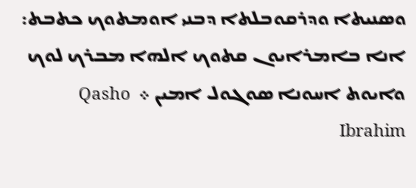ܘܤܢܝܬܐ ܘܕܪܩܘܒܠܬܐ ܕܒܢܝ ܐܘܡܬܘܟ ܟܬܒܬ: ܐܢܐ ܒܐܡܪܐܝܘܢ ܩܬܘܟ ܐܠܗܐ ܡܒܪܟ ܠܘܟ ܘܐܝܘܬ ܐܚܘܢܐ ܣܘܓܘܠ ܐܡܝܢ ܀  Qasho Ibrahim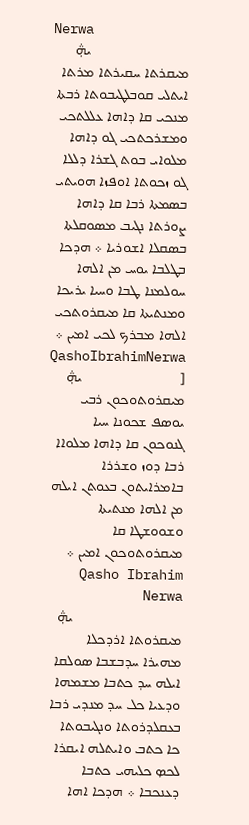Nerwa
                           ܞ
ܡܝܩܪܬܐ ܚܩܝܪܬܐ ܡܪܬܐ ܐܝܬܠܝ ܩܘܒܠܛܝܒܘܬܐ ܪܒܬܐ ܡܢܟܝ ܩܐ ܕܐܗܐ ܥܠܠܬܟܝ ܘܡܫܪܟܬܟܝ ܓܘ ܕܐܗܐ ܡܠܘܐܝ ܒܘܬ ܓܫܪܐ ܕܠܠܐ ܓܘ ܙܟܘܬܐ ܐܘܦܙܐ ܗܘܝܬܝ ܒܣܡܬܐ ܪܒܐ ܩܐ ܕܐܗܐ ܨܘܪܬܐ ܢܓܝܒ ܡܣܘܩܠܬܐ ܒܣܩܠܐ ܐܫܘܪܝܐ ܀ ܗܕܟܐ ܒܛܠܒܐ ܝܘܚ ܡܢ ܐܠܗܐ ܚܘܠܡܢܐ ܛܒܐ ܘܚܝܐ ܝܪܝܟܐ ܘܡܢܬܝܬܐ ܩܐ ܡܝܩܪܘܬܟܝ ܐܠܗܐ ܡܒܪܟ ܠܟܝ ܐܡܝܢ ܀ QashoIbrahimNerwa
[                           ܞ
ܡܝܩܪܘܬܘܟܘܢ ܪܒܝ ܝܘܤܦ ܫܟܘܢܐ ܚܝܐ ܓܢܘܟܘܢ ܩܐ ܕܐܗܐ ܡܠܘܐܐ ܪܒܐ ܕܘܙ ܘܫܪܪܐ ܒܐܡܪܐܝܬܘܢ ܒܥܘܬܢ ܐܝܠܗ ܡܢ ܐܠܗܐ ܡܢܬܝܬܐ ܘܫܘܘܫܛܐ ܩܐ ܡܝܩܪܘܬܘܟܘܢ ܐܡܝܢ ܀ Qasho Ibrahim Nerwa
                              ܞ
ܡܝܩܪܘܬܐ ܐܪܕܟܠܐ ܡܗܝܪܐ ܚܕܒܫܒܐ ܤܘܠܩܐ ܐܝܠܗ ܚܕ ܟܬܒܐ ܡܫܡܗܐ ܘܕܥܝܐ ܟܠ ܚܕ ܡܢܕܝ ܪܒܐ ܒܥܩܠܕܪܘܬܐ ܘܢܓܝܒܘܬܐ ܟܐ ܟܬܒ ܘܐܝܬܠܗ ܐܝܩܪܐ ܠܟܤ ܟܠܝܗܝ ܟܬܒܐ ܕܥܢܟܒܐ ܀ ܗܕܟܐ ܐܗܐ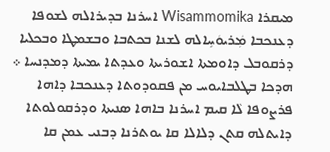ܡܝܩܪܐ Wisammomika ܐܚܪܢܐ ܒܕܝܪܐܠܗ ܠܫܘܦܐ ܕܥܢܟܒܐ ܡܲܪܝܘܿܚܹܐܠܗ ܠܫܢܐ ܒܟܬܒܐ ܘܒܫܡܛܐ ܘܒܟܠܝܐ ܕܪܩܘܒܠ ܕܐܘܡܬܐ ܐܫܘܪܝܬܐ ܘܥܕܬܐ ܝܡܝܬܐ ܕܡܕܢܚܐ ܀ ܗܕܟܐ ܒܛܠܒܐܝܘܚ ܡܢ ܦܩܘܕܘܬܐ ܕܥܢܟܒܐ ܕܐܗܐ ܦܪܨܘܦܐ ܠܵܐ ܩܝܡ ܐܚܪܢܐ ܒܐܗܐ ܤܢܝܬܐ ܘܕܪܩܘܠܘܬܐ ܕܐܝܬܠܗ ܩܬܢ ܕܠܐܠܐ ܩܐ ܝܘܬܪܢܐ ܕܒܢܝ ܥܡܢ ܩܐ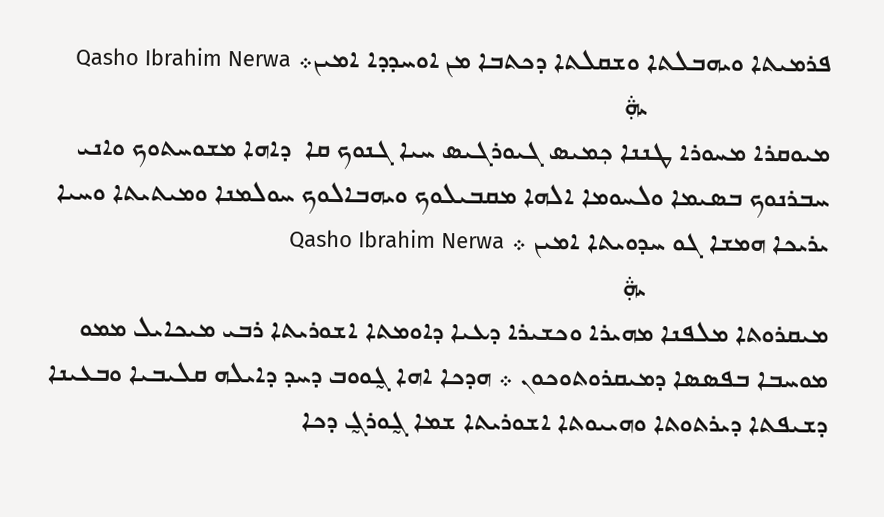ܦܪܡܝܬܐ ܘܝܗܒܠܬܐ ܘܫܩܠܬܐ ܕܟܬܒܐ ܡܢ ܐܘܚܕܕܐ ܐܡܝܢ܀ Qasho Ibrahim Nerwa
                          ܞ
ܡܝܘܩܪܐ ܡܚܘܪܐ ܛܢܢܐ ܟܼܡܝܤ ܓܝܘܪܓܝܤ ܚܝܐ ܓܢܘܟ ܩܐ  ܕܐܗܐ ܡܫܘܚܬܘܟ ܘܐܢܝ ܚܒܪܢܘܟ ܒܤܝܡܐ ܘܠܚܘܡܐ ܐܠܗܐ ܡܩܒܝܠܘܟ ܘܝܗܒܐܠܘܟ ܚܘܠܡܢܐ ܘܡܝܬܝܬܐ ܘܚܝܐ ܝܪܝܟܐ ܗܡܫܐ ܓܘ ܚܕܘܝܬܐ ܐܡܝܢ ܀ Qasho Ibrahim Nerwa
                          ܞ
ܡܝܩܪܘܬܐ ܡܠܦܢܐ ܡܗܝܪܐ ܘܟܫܝܪܐ ܕܥܝܐ ܕܐܘܡܬܐ ܐܫܘܪܝܬܐ ܪܒܝ ܡܝܟܐܝܠ ܡܡܘ ܡܘܚܒܐ ܒܦܤܤܐ ܕܡܝܩܪܘܬܘܟܘܢ ܀ ܗܕܟܐ ܐܗܐ ܓ̰ܘܘܒ ܕܚܕ ܕܐܝܠܗ ܩܠܝܒܝܐ ܘܒܥܝܢܐ ܕܫܝܦܬܐ ܕܝܪܬܘܬܐ ܘܗܝܝܘܬܐ ܐܫܘܪܝܬܐ ܫܡܐ ܓ̰ܘܪܓ̰ ܕܟܐ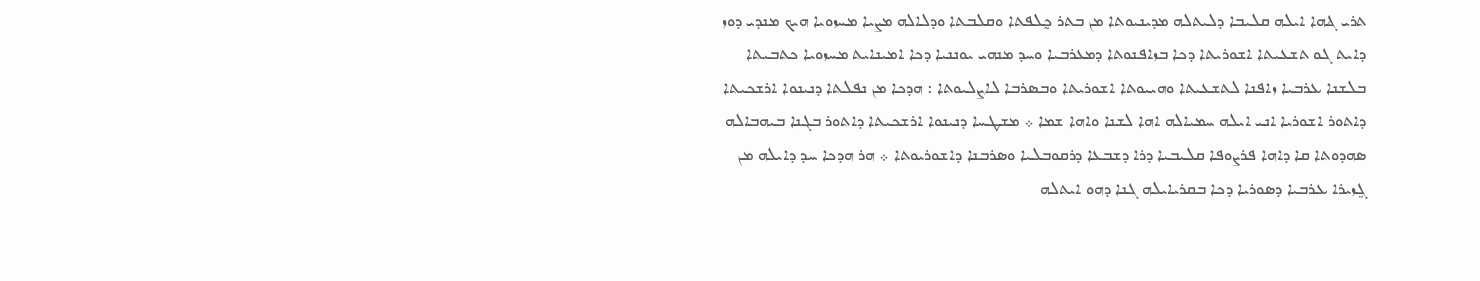ܬܪܝ ܔܗܐ ܐܝܠܗ ܩܠܝܒܐ ܕܠܝܬܠܗ ܡܕܝܢܝܘܬܐ ܡܢ ܒܬܪ ܟ̰ܠܦܬܐ ܘܩܠܒܬܐ ܘܕܠܐܠܗ ܡܨܝܐ ܡܚܙܘܝܐ ܗܝܟ ܡܢܕܝ ܕܘܙ ܕܐܝܬ ܓܘ ܬܫܥܝܬܐ ܐܫܘܪܝܬܐ ܕܟܐ ܒܙܐܦܢܘܬܐ ܕܡܥܪܒܝܐ ܘܚܕ ܡܢܗܝ ܝܘܢܢܝܐ ܕܟܐ ܐܡܝܢܐܝܬ ܡܚܙܘܝܐ ܟܬܒܝܬܐ ܒܠܫܢܐ ܥܪܒܝܐ ܙܐܦܢܐ ܠܬܫܥܝܬܐ ܘܗܝܝܘܬܐ ܐܫܘܪܝܬܐ ܘܒܤܪܒܐ ܠܐܨܠܝܘܬܐ : ܗܕܟܐ ܡܢ ܢܦܠܬܐ ܕܢܝܢܘܐ ܐܪܫܟܝܬܐ ܕܐܬܘܪ ܐܫܘܪܝܐ ܐܢܝ ܐܝܠܗ ܚܡܝܐܠܗ ܐܗܐ ܠܫܢܐ ܘܐܗܐ ܫܡܐ ܀ ܡܫܛܚܐ ܕܢܝܢܘܐ ܐܪܫܟܝܬܐ ܕܐܬܘܪ ܒܓܢܐ ܒܝܗܒܐܠܗ ܤܗܕܘܬܐ ܩܐ ܕܐܗܐ ܦܪܨܘܦܐ ܩܠܝܒܝܐ ܕܪܐ ܕܫܒܥܐ ܕܪܩܘܒܠܝܐ ܘܤܪܒܢܐ ܕܐܫܘܪܝܘܬܐ ܀ ܗܪ ܗܕܟܐ ܚܕ ܕܐܝܠܗ ܡܢ ܓܸܙܝܪܐ ܥܪܒܝܐ ܕܤܘܪܝܐ ܕܟܐ ܒܩܪܝܐܝܠܗ ܓܢܐ ܕܗܘ ܐܝܬܠܗ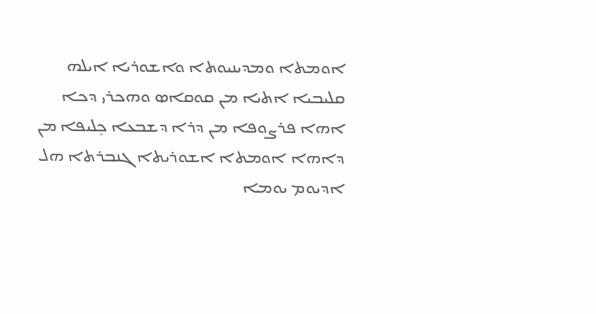ܐܘܡܬܐ ܘܡܕܝܢܝܘܬܐ ܘܐܫܘܪܝܐ ܐܝܠܗ ܩܠܝܒܝܐ ܐܬܝܐ ܡܢ ܩܘܩܐܤ ܘܗܟܪܝ ܕܟܐ ܐܗܐ ܦܪܨܘܦܐ ܡܢ ܕܪܐ ܕܫܒܥܐ ܟܸܠܝܦܐ ܡܢ ܕܐܗܐ ܐܘܡܬܐ ܐܫܘܪܝܬܐ ܓܢܒܪܬܐ ܗܠ ܐܕܝܘܡ ܝܘܡܐ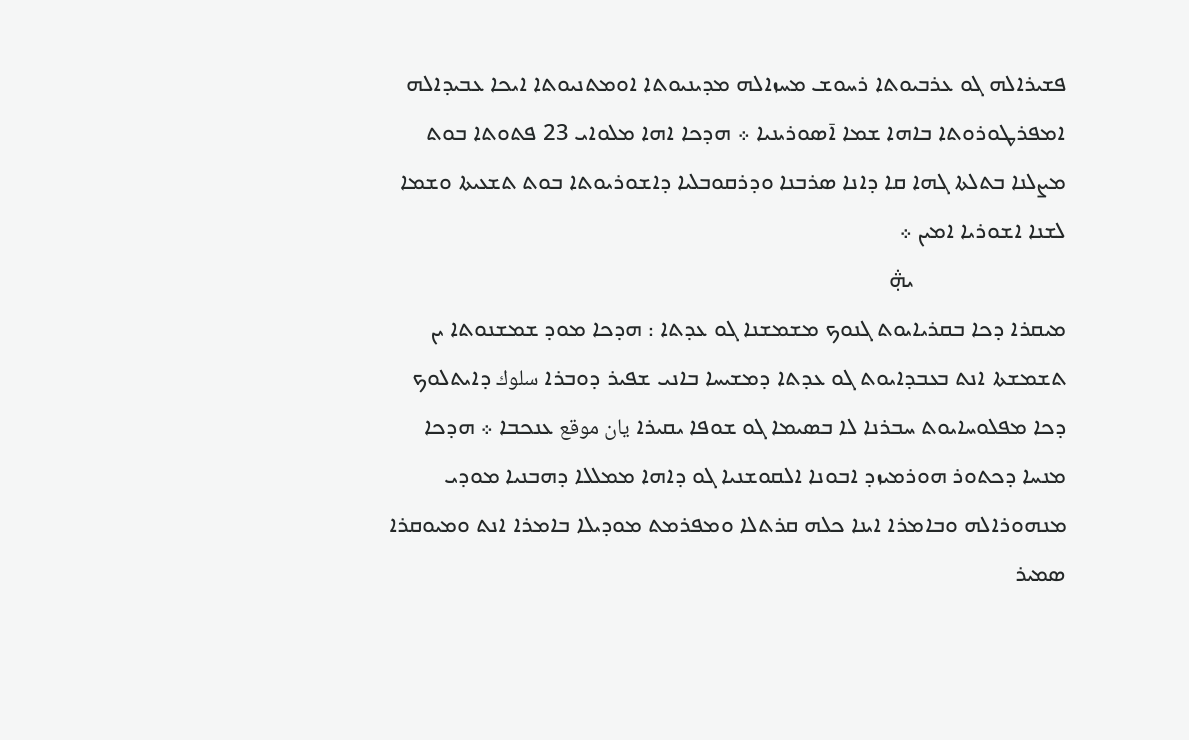ܦܫܝܪܐܠܗ ܓܘ ܥܪܒܝܘܬܐ ܪܚܘܫ ܡܚܙܐܠܗ ܡܕܝܢܝܘܬܐ ܐܘܡܬܢܝܘܬܐ ܐܝܟܐ ܥܒܝܕܐܠܗ ܐܡܦܪܛܘܪܘܬܐ ܒܐܗܐ ܫܡܐ ܐ̄ܤܘܪܝܢܝܐ ܀ ܗܕܟܐ ܐܗܐ ܡܠܘܐܝ 23 ܦܬܘܬܐ ܒܘܬ ܡܨܠܢܐ ܒܬܠܬܐ ܓܗܐ ܩܐ ܕܐܢܐ ܤܪܒܢܐ ܘܕܪܩܘܒܠܝܐ ܕܐܫܘܪܝܘܬܐ ܒܘܬ ܬܫܥܝܬܐ ܘܫܡܐ ܠܫܢܐ ܐܫܘܪܝܐ ܐܡܝܢ ܀
                           ܞ
ܡܝܩܪܐ ܕܟܐ ܒܩܪܝܐܝܘܬ ܓܢܘܟ ܡܫܡܫܢܐ ܓܘ ܥܕܬܐ : ܗܕܟܐ ܡܘܕ ܫܡܫܢܘܬܐ ܝܢ ܬܫܡܫܬܐ ܐܢܬ ܒܥܒܕܐܝܘܬ ܓܘ ܥܕܬܐ ܕܡܫܝܚܐ ܒܐܢܝ ܫܦܝܪ ܕܘܒܪܐ سلوك ܕܐܝܬܠܘܟ ܕܟܐ ܡܦܠܘܚܐܝܘܬ ܚܒܪܢܐ ܠܐ ܒܤܝܡܐ ܓܘ ܫܘܦܐ ܝܩܝܪܐ يان موقع ܥܢܟܒܐ ܀ ܗܕܟܐ ܡܢܚܐ ܕܟܬܘܪ ܗܘܪܡܝܙܕ ܐܒܘܢܐ ܐܠܩܘܫܢܝܐ ܓܘ ܕܐܗܐ ܡܡܠܠܐ ܕܗܒܢܝܐ ܡܘܕܝ ܡܢܗܘܪܐܠܗ ܘܒܐܡܪܐ ܐܝܢܐ ܟܠܗ ܩܪܬܠܐ ܘܡܦܪܡܬ ܡܘܕܝܠܐ ܒܐܡܪܐ ܐܢܬ ܘܡܝܘܩܪܐ ܤܡܝܪ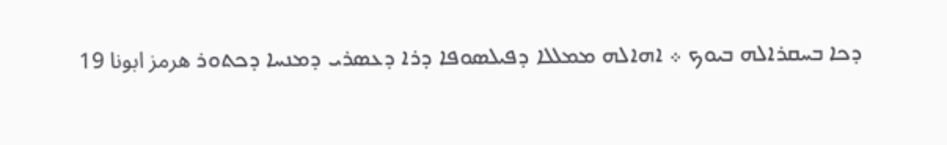ܕܟܐ ܒܚܩܪܐܠܗ ܒܝܘܟ ܀ ܐܗܐܠܗ ܡܡܠܠܐ ܕܦܝܠܤܘܦܐ ܕܪܐ ܕܥܤܪܝ ܕܡܢܚܐ ܕܟܬܘܪ هرمز ابونا 19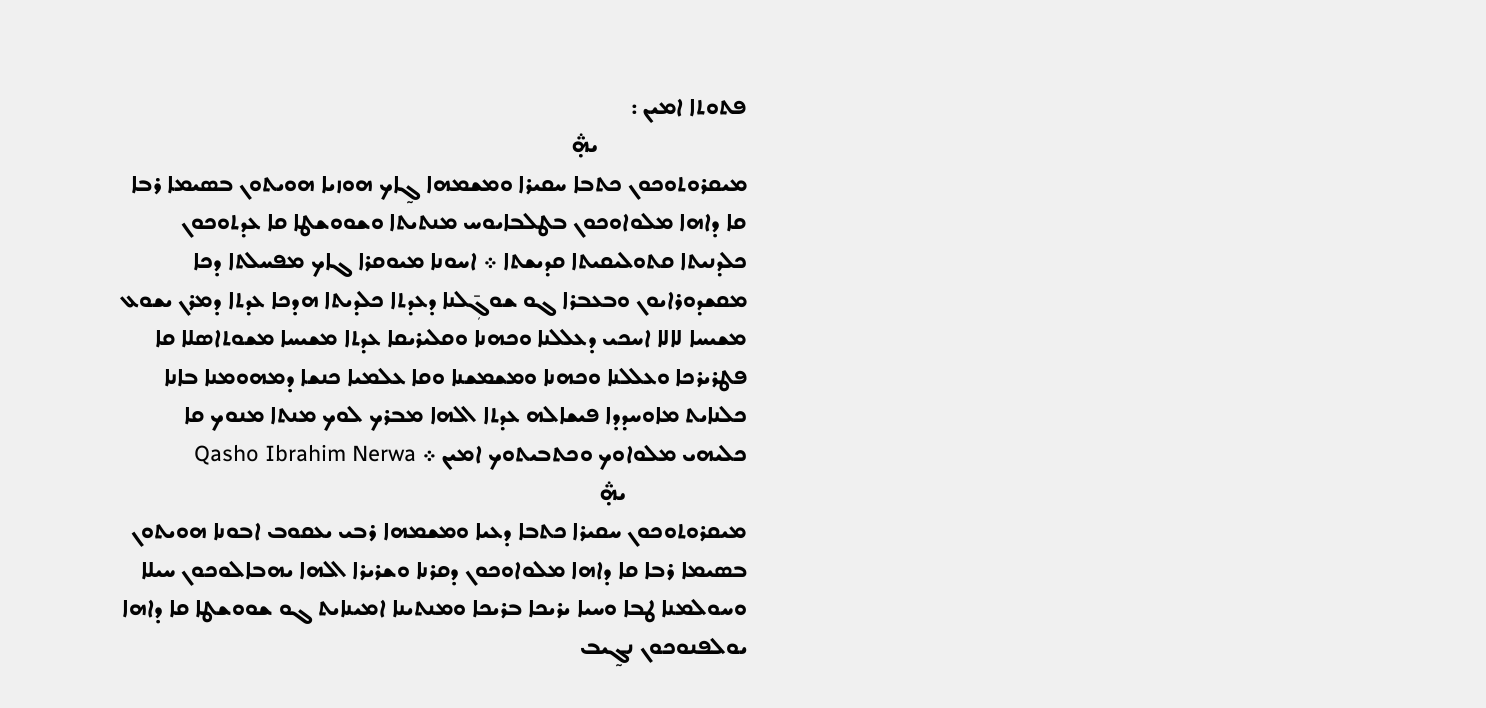ܦܬܘܬܐ ܐܡܝܢ :
                           ܞ
ܡܝܩܪܘܬܘܟܘܢ ܟܬܒܐ ܚܩܝܪܐ ܘܡܫܡܗܐ ܓ̰ܐܟ ܗܘܙܝܐ ܗܘܝܬܘܢ ܒܤܝܡܐ ܪܒܐ ܩܐ ܕܐܗܐ ܡܠܘܐܘܟܘܢ ܒܛܠܒܐܝܘܚ ܡܢܬܝܬܐ ܘܫܘܘܫܛܐ ܩܐ ܥܕܬܘܟܘܢ ܟܠܕܢܝܬܐ ܩܬܘܠܝܩܝܬܐ ܩܕܝܫܬܐ ܀ ܐܚܘܢܐ ܡܝܘܩܪܐ ܓܐܟ ܡܦܚܠܬܐ ܕܟܐ ܡܩܫܕܘܪܐܝܘܢ ܘܒܥܒܪܐ ܓܘ ܫܘܓܼ̄ܠܢܐ ܕܥܕܬܐ ܟܠܕܝܬܐ ܗܕܟܐ ܥܕܬܐ ܕܡܪܢ ܝܫܘܥ ܡܫܝܚܐ ܠܐܠܐ ܐܚܟܝ ܕܥܠܠܢܐ ܘܟܗܢܐ ܘܩܠܝܪܝܩܐ ܥܕܬܐ ܡܫܝܚܐ ܡܫܘܬܐܣܠܐ ܩܐ ܦܛܪܝܪܟܐ ܘܥܠܠܢܐ ܘܟܗܢܐ ܘܡܫܡܫܢܐ ܘܩܐ ܥܠܡܝܐ ܟܢܫܐ ܕܡܗܘܡܢܐ ܒܐܢܐ ܟܠܢܐܝܬ ܡܐܘܚܕܕܐ ܦܝܫܐܠܗ ܥܕܬܐ ܐܠܗܐ ܡܒܪܟ ܠܘܟ ܡܢܬܐ ܡܢܘܟ ܩܐ ܟܠܝܗܝ ܡܠܘܐܘܟ ܘܟܬܒܝܬܘܟ ܐܡܝܢ ܀ Qasho Ibrahim Nerwa
                      ܞ
ܡܝܩܪܘܬܘܟܘܢ ܚܩܝܪܐ ܟܬܒܐ ܕܥܝܐ ܘܡܫܡܗܐ ܪܒܝ ܝܥܩܘܒ ܐܒܘܢܐ ܗܘܝܬܘܢ ܒܤܝܡܐ ܪܒܐ ܩܐ ܕܐܗܐ ܡܠܘܐܘܟܘܢ ܕܩܪܢܐ ܘܫܪܝܪܐ ܐܠܗܐ ܝܗܒܐܠܘܟܘܢ ܚܝܠܐ ܘܚܘܠܡܢܐ ܛܒܐ ܘܚܝܐ ܝܪܝܟܐ ܒܪܝܟܐ ܘܡܢܬܝܢܐ ܐܡܝܢܐܝܬ ܓܘ ܫܘܘܫܛܐ ܩܐ ܕܐܗܐ ܝܘܠܦܢܘܟܘܢ ܢܓ̰ܝܒ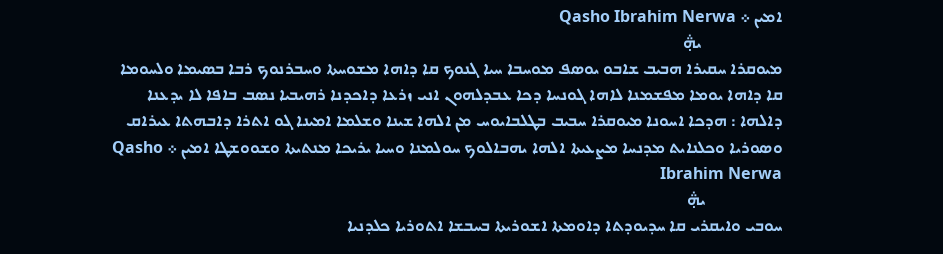ܐܡܝܢ ܀ Qasho Ibrahim Nerwa
                    ܞ
ܡܝܘܩܪܐ ܚܩܝܪܐ ܗܒܝܒ ܫܐܒܘ ܝܘܤܦ ܡܘܚܒܐ ܚܝܐ ܓܢܘܟ ܩܐ ܕܐܗܐ ܡܫܘܚܬܐ ܘܚܒܪܢܘܟ ܪܒܐ ܒܤܝܡܐ ܘܠܚܘܡܐ ܩܐ ܕܐܗܐ ܝܘܡܐ ܡܦܫܡܢܐ ܠܐܗܐ ܓܘܢܚܐ ܕܟܐ ܥܒܕܠܗܘܢ ܐܢܝ ܙܪܥܐ ܕܐܟܕܢܐ ܪܗܝܒܝܐ ܢܤܒ ܒܐܦܐ ܠܐ ܝܕܥܢܐ ܕܐܠܗܐ : ܗܕܟܐ ܐܚܘܢܐ ܡܝܘܩܪܐ ܚܒܝܒ ܒܛܠܒܐܝܘܚ ܡܢ ܐܠܗܐ ܫܝܢܐ ܘܫܠܡܐ ܐܡܝܢܐ ܓܘ ܐܬܪܐ ܕܐܒܗܬܐ ܥܝܪܐܩ ܘܣܘܪܝܐ ܘܟܠܢܐܝܬ ܡܕܢܚܐ ܡܨܥܝܬܐ ܐܠܗܐ ܝܗܒܐܠܘܟ ܚܘܠܡܢܐ ܘܚܝܐ ܝܪܝܟܐ ܡܢܬܝܬܐ ܘܫܘܘܫܛܐ ܐܡܝܢ ܀ Qasho Ibrahim Nerwa
                   ܞ
ܚܘܒܝ ܘܐܝܩܪܝ ܩܐ ܚܕܝܘܕܬܐ ܕܐܘܡܬܐ ܐܫܘܪܝܬܐ ܒܚܒܫܐ ܐܬܘܪܝܐ ܟܠܕܢܝܐ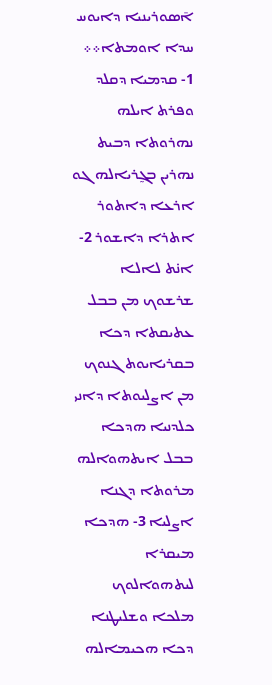ܐ̄ܤܘܪܝܢܝܐ ܕܐܝܘܚ ܚܕܐ ܐܘܡܬܐ܀܀ 1- ܩܕܡܝܐ ܕܩܠܕ ܘܦܪܬ ܐܝܠܗ ܢܗܪܘܬܐ ܕܒܝܬ ܢܗܪܝܢ ܒܓ̰ܪܝܐܠܗ ܓܘ ܐܪܥܐ ܕܐܬܘܪ ܐܬܪܐ ܕܐܫܘܪ 2-ܐܢ̇ܬ ܠܐܠܐ ܫܪܫܘܟ ܡܢ ܒܒܠ ܥܬܝܩܬܐ ܕܟܐ ܒܩܪܝܐܝܘܬ ܓܢܘܟ ܡܢ ܐܨܠܝܘܬܐ ܕܐܢܝ ܟܠܕܢܝܐ ܗܕܟܐ ܒܒܠ ܐܝܬܗܘܐܠܗ ܡܪܘܬܐ ܕܓܢܐ ܐܨܠܝܐ 3- ܗܕܟܐ ܡܝܩܪܐ ܠܝܬܗܘܐܠܘܟ ܡܠܟܐ ܘܫܠܝܛܢܐ ܕܟܐ ܗܟܝܡܐܠܗ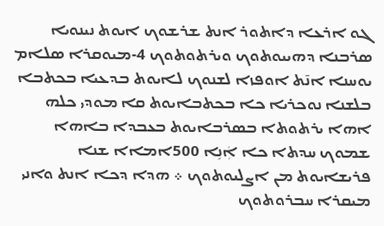ܓܘ ܐܪܥܐ ܕܐܬܘܪ ܐܢܬ ܫܪܫܘܟ ܐܝܘܬ ܢܝܢܘܝܐ ܤܪܒܢܐ ܕܗܝܝܘܬܘܟ ܘܝܪܬܘܬܘܟ 4-ܡܝܘܩܪܐ ܤܠܐܡ ܝܘܚܢܐ ܐܢ̄ܬ ܐܘܦܙܐ ܠܫܢܘܟ ܠܐܝܘܬ ܒܕܥܝܐ ܒܟܬܒܐ ܒܠܫܢܐ ܢܘܟܪܝܐ ܟܐ ܒܟܬܒܐܝܘܬ ܩܐ ܡܘܕܝ ܟܠܗ ܐܗܐ ܝܪܬܘܬܐ ܒܣܪܒܐܝܘܬ ܒܥܒܕܐ ܒܐܗܐ ܫܡܘܟ ܚܕܬܐ ܟܐ ܐܲܢܹܐ 500ܐܡܐܐ ܫܢܐ ܦܪܝܫܐܝܘܬ ܡܢ ܐܨܠܝܘܬܘܟ ܀ ܗܕܐ ܕܟܐ ܐܢܬ ܘܐܢܝ ܡܝܩܪܐ ܚܒܪܘܬܘܟ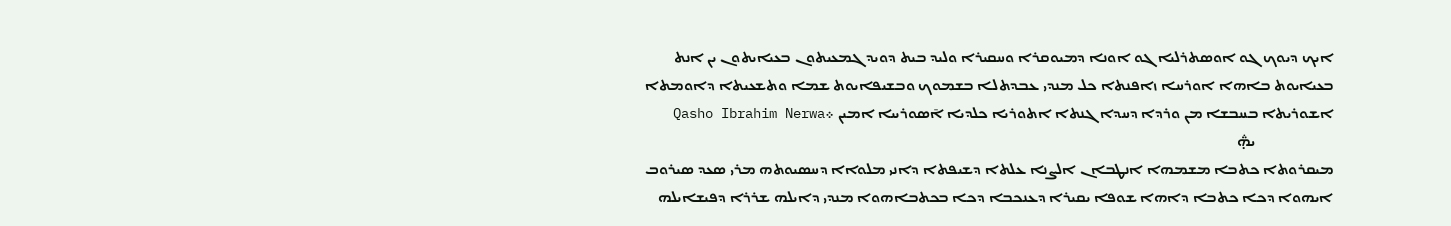ܐܝܟ ܕܝܘܟ ܓܘ ܐܘܣܬܪܠܝܐ ܓܘ ܐܘܢܐ ܕܡܝܘܩܪܐ ܘܚܩܝܪܐ ܘܠܝܕ ܒܝܬ ܕܘܝܕ ܓܡܥܝܬܘܢ ܒܥܝܐܝܬܘܢ ܝܢ ܐܢܬ ܒܥܝܐܝܘܬ ܒܐܗܐ ܐܘܪܚܐ ܙܐܦܢܬܐ ܟܠ ܡܢܕܝ ܥܒܕܬܠܐ ܒܫܡܘܟ ܘܒܫܝܦܐܝܘܬ ܫܡܐ ܘܬܫܥܝܬܐ ܕܐܘܡܬܐ ܐܫܘܪܝܬܐ ܒܚܒܫܐ ܡܢ ܘܪܕܐ ܕܚܕܐ ܓܢܬܐ ܐܬܘܪܝܐ ܟܠܕܝܐ ܐ̄ܤܘܪܝܝܐ ܐܡܝܢ ܀Qasho Ibrahim Nerwa
                      ܞ
ܡܝܩܪܘܬܐ ܟܬܒܐ ܡܫܡܗܐ ܐܢܛܒܐܢ ܐܠܨܢܐ ܥܠܬܐ ܕܫܝܦܬܐ ܕܐܢܝ ܡܠܘܐܐ ܕܚܣܝܘܬܗ ܡܪܝ ܣܥܕ ܤܝܪܘܒ ܐܝܗܘܐ ܕܟܐ ܟܬܒܐ ܕܐܗܐ ܫܘܦܐ ܝܩܝܪܐ ܕܥܢܟܒܐ ܕܟܐ ܒܟܬܒܐܗܘܐ ܡܢܕܝ ܕܐܝܠܗ ܫܪܪܐ ܕܦܝܫܐܝܠܗ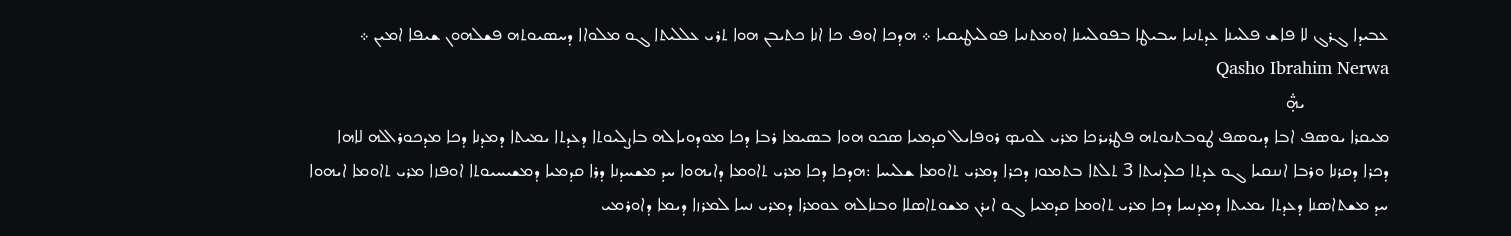ܥܒܝܕܐ ܓܪܓ ܠܐ ܦܐܫ ܦܠܚܢܐ ܥܕܬܢܝܐ ܚܒܝܛܐ ܒܦܘܠܚܢܐ ܐܘܡܬܢܝܐ ܦܘܠܝܛܝܩܝܐ ܀ ܗܕܟܐ ܐܘܦ ܟܐ ܐܢܐ ܟܬܝܒܢ ܗܘܐ ܬܪܝ ܥܠܠܝܬܐ ܓܘ ܡܠܘܐܐ ܕܚܤܝܘܬܗ ܦܫܠܗܘܢ ܫܝܦܐ ܐܡܝܢ ܀ Qasho Ibrahim Nerwa
                  ܞ
ܡܝܩܪܐ ܝܘܣܦ ܐܒܐ ܕܝܘܤܦ ܛܘܒܬܢܘܬܗ ܦܛܪܝܪܟܐ ܡܪܝ ܠܘܝܤ ܪܘܦܐܝܠ ܩܕܡܝܐ ܤܟܘ ܗܘܐ ܒܤܝܡܐ ܪܒܐ ܕܟܐ ܡܘܕܘܝܐܠܗ ܒܐܨܠܝܘܬܐ ܕܥܕܬܐ ܝܡܝܬܐ ܕܡܕܢܐ ܕܟܐ ܡܕܟܘܪܐܠܗ ܠܐܗܐ ܕܟܪܐ ܕܩܪܢܐ ܘܪܒܐ ܐܢܢܩܝܐ ܓܘ ܥܕܬܐ ܟܠܕܢܝܬܐ 3 ܬܠܬܐ ܒܬܡܘܙ ܕܟܪܐ ܕܡܪܝ ܬܐܘܡܐ ܫܠܝܚܐ :ܗܕܟܐ ܕܟܐ ܡܪܝ ܬܐܘܡܐ ܕܐܝܗܘܐ ܚܕ ܡܫܚܕܢܐ ܕܪܐ ܩܕܡܝܐ ܕܡܫܝܚܝܘܬܐ ܐܘܦܙܐ ܡܪܝ ܬܐܘܡܐ ܐܝܗܘܐ ܚܕ ܡܫܬܐܣܢܐ ܕܥܕܬܐ ܝܡܝܬܐ ܕܡܕܢܚܐ ܕܟܐ ܡܪܝ ܬܐܘܡܐ ܩܕܡܝܐ ܓܘ ܐܝܪܢ ܡܫܘܬܐܣܠܐ ܘܒܢܐܠܗ ܥܘܡܪܐ ܕܡܪܝ ܢܚܐ ܠܡܪܙܐ ܕܝܡܐ ܕܐܘܪܡܝ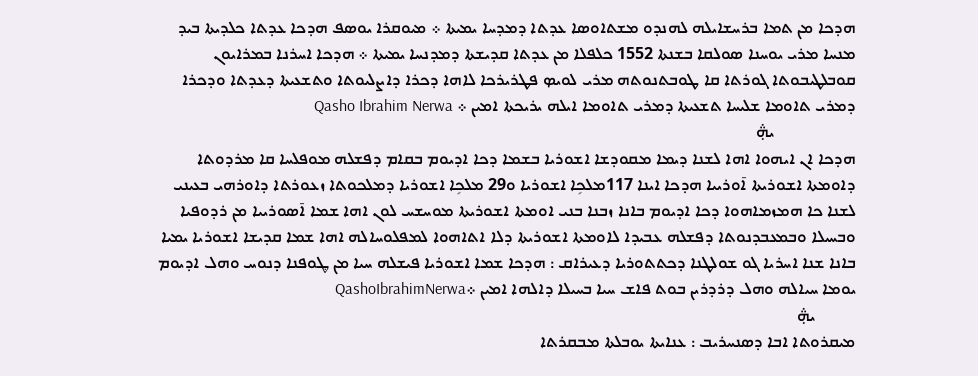ܗܕܟܐ ܡܢ ܬܡܐ ܒܪܚܫܐܝܠܗ ܠܗܢܕܘ ܡܫܬܐܘܣܐ ܥܕܬܐ ܕܡܕܚܐ ܝܡܝܬܐ ܀ ܡܝܘܩܪܐ ܝܘܤܦ ܗܕܟܐ ܥܕܬܐ ܟܠܕܝܬܐ ܒܝܕ ܡܢܚܐ ܡܪܝ ܝܘܚܢܐ ܤܘܠܩܐ ܒܫܢܬܐ 1552 ܟܠܦܠܐ ܡܢ ܥܕܬܐ ܩܕܝܫܬܐ ܕܡܕܢܚܐ ܝܡܝܬܐ ܀ ܗܕܟܐ ܐܚܪܢܐ ܒܡܪܐܝܘܢ ܩܘܒܠܛܝܒܘܬܐ ܓܘܪܬܐ ܩܐ ܛܘܒܬܢܘܬܗ ܡܪܝ ܠܘܝܤ ܦܛܪܝܪܟܐ ܠܐܗܐ ܕܟܪܐ ܕܐܨܠܝܘܬܐ ܘܬܫܥܝܬܐ ܕܥܕܬܐ ܘܕܟܪܐ ܕܡܪܝ ܬܐܘܡܐ ܫܠܝܚܐ ܬܫܥܝܬܐ ܕܡܪܝ ܬܐܘܡܐ ܐܝܠܗ ܝܪܝܟܬܐ ܐܡܝܢ ܀ Qasho Ibrahim Nerwa
                    ܞ
ܗܕܟܐ ܐܢ ܐܝܗܘܐ ܐܗܐ ܠܫܢܐ ܕܝܡܐ ܡܩܘܕܫܐ ܐܫܘܪܝܐ ܒܫܡܐ ܕܟܐ ܐܕܝܘܡ ܒܩܐܡ ܕܦܫܠܗ ܡܘܦܠܚܐ ܩܐ ܡܪܕܘܬܐ ܕܐܘܡܬܐ ܐܫܘܪܝܬܐ ܐ̄ܘܪܝܝܐ ܗܕܟܐ ܐܝܢܐ 117ܡܠܟܹܐ ܐܫܘܪܝܐ ܘ29 ܡܠܟܹܐ ܐܫܘܪܝܐ ܕܡܠܟܘܬܐ ܙܥܘܪܬܐ ܕܐܘܪܗܝ ܒܥܝܢܝ ܠܫܢܐ ܟܐ ܗܡܙܡܐܗܘܐ ܕܟܐ ܐܕܝܘܡ ܒܐܢܐ ܙܒܢܐ ܒܢܝ ܐܘܡܬܐ ܐܫܘܪܝܬܐ ܡܘܚܫܚ ܠܘܢ ܐܗܐ ܫܡܐ ܐ̄ܣܘܪܝܝܐ ܡܢ ܪܕܘܦܝܐ ܘܒܚܝܠܐ ܘܒܡܥܒܕܢܘܬܐ ܕܦܫܠܗ ܥܒܝܕܐ ܠܐܘܡܬܐ ܐܫܘܪܝܬܐ ܕܠܐ ܐܬܐܗܘܐ ܠܡܦܠܘܚܐܠܗ ܐܗܐ ܫܡܐ ܩܕܝܫܐ ܐܫܘܪܝܐ ܝܡܝܐ ܒܐܢܐ ܫܢܐ ܐܚܪܝܐ ܓܘ ܫܘܠܛܢܐ ܕܟܬܬܘܪܝܐ ܕܥܝܪܐܩ : ܗܕܟܐ ܫܡܐ ܐܫܘܪܝܐ ܦܝܫܠܗ ܚܝܐ ܡܢ ܜܘܦܢܐ ܕܢܘܚ ܘܗܠ ܐܕܝܘܡ ܝܘܡܐ ܚܝܐܠܗ ܘܗܠ ܕܪܕܪܝܢ ܒܘܬ ܦܐܫ ܚܝܐ ܒܚܝܠܐ ܕܐܠܗܐ ܐܡܝܢ ܀QashoIbrahimNerwa
          ܞ
ܡܝܩܪܘܬܐ ܐܒܐ ܕܣܢܚܪܝܒ : ܥܢܐܝܬܐ ܝܘܒܠܬܐ ܡܒܩܪܬܐ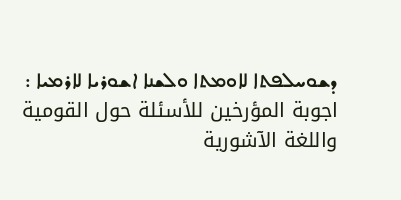ܕܫܘܚܠܦܬܐ ܠܐܘܡܬܐ ܘܠܫܢܐ ܐܫܘܪܝܐ ܠܐܪܡܝܐ : اجوبة المؤرخين للأسئلة حول القومية واللغة الآشورية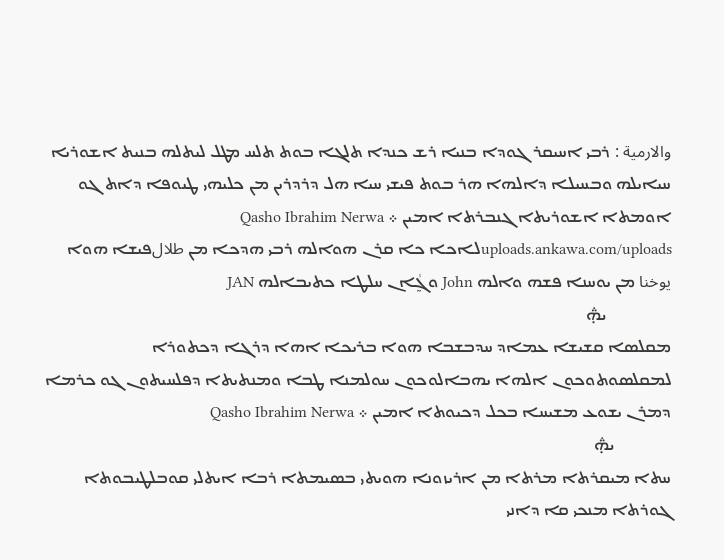والارمية : ܪܒܝ ܐܚܝܩܪ ܓܘܕܐ ܒܢܝܐ ܪܫ ܟܢܕܐ ܬܠܓܐ ܒܘܬ ܬܠܚ ܡܛܠ ܠܝܬܠܗ ܒܢܝܬ ܐܫܘܪܝܐ ܚܝܐܝܠܗ ܘܒܚܝܠܐ ܕܐܠܗܐ ܗܪ ܒܘܬ ܦܝܫܝ ܚܝܐ ܗܠ ܕܪܕܪܝܢ ܡܢ ܟܠܝܗܝ ܛܝܘܦܐ ܕܐܬ ܓܘ ܐܘܡܬܐ ܐܫܘܪܝܬܐ ܓܢܒܪܬܐ ܐܡܝܢ ܀ Qasho Ibrahim Nerwa
uploads.ankawa.com/uploadsܠܐܟܐ ܟܐ ܩܪܢ ܗܘܐܠܗ ܪܒܝ ܗܕܟܐ ܡܢ طلالܦܝܫܐ ܗܘܐ يوخنا ܡܢ ܝܘܚܢܐ ܦܫܗ ܘܐܠܗ John ܘܓ̰ܵܐܢ ܚܠܛܐ ܟܬܝܒܐܠܗ JAN
                ܞ
ܡܩܠܤܐ ܩܫܝܫܐ ܥܡܐܕ ܚܕܒܫܒܐ ܗܘܐ ܒܪܝܟܐ ܐܗܐ ܕܪܓܐ ܕܟܬܘܪܐ ܠܡܩܠܣܘܬܘܟܘܢ ܐܠܗܐ ܝܗܒܐܠܘܟܘܢ ܚܘܠܡܢܐ ܛܒܐ ܘܡܢܬܝܬܐ ܕܦܠܚܝܬܘܢ ܓܘ ܟܪܡܐ ܕܡܪܢ ܝܫܘܥ ܡܫܝܚܐ ܒܟܠ ܕܟܝܘܬܐ ܐܡܝܢ ܀ Qasho Ibrahim Nerwa
              ܞ
ܚܬܐ ܡܝܩܪܬܐ ܡܪܬܐ ܡܢ ܐܪܝܙܘܢܐ ܗܘܝܬܝ ܒܤܝܡܬܐ ܪܒܐ ܐܝܬܠܝ ܩܘܒܠܛܝܒܘܬܐ ܓܘܪܬܐ ܡܢܟܝ ܩܐ ܕܐܢܝ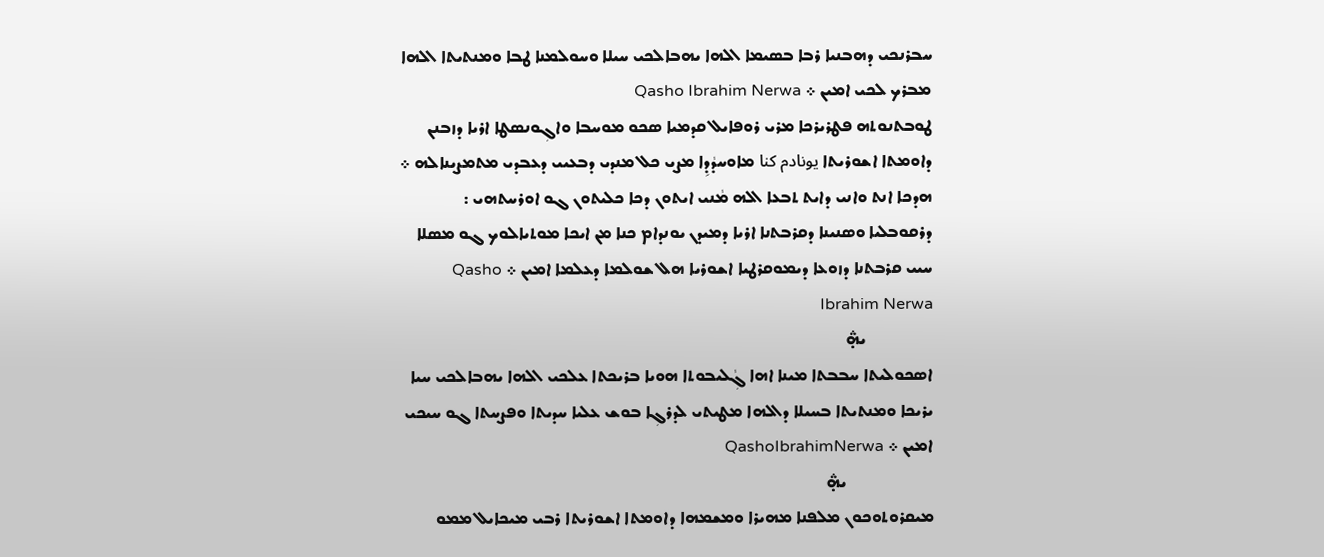ܚܒܪܢܟܝ ܕܗܒܢܝܐ ܪܒܐ ܒܤܝܡܐ ܐܠܗܐ ܝܗܒܐܠܟܝ ܚܝܠܐ ܘܚܘܠܡܢܐ ܛܒܐ ܘܡܢܬܝܬܐ ܐܠܗܐ ܡܒܪܟ ܠܟܝ ܐܡܝܢ ܀ Qasho Ibrahim Nerwa
ܛܘܒܬܢܘܬܗ ܦܛܪܝܪܟܐ ܡܪܝ ܪܘܦܐܝܠ ܩܕܡܝܐ ܤܟܘ ܡܘܚܒܐ ܘܐܓܼܘܢܤܛܐ ܐܪܝܐ ܕܙܒܢܢ ܕܐܘܡܬܐ ܐܫܘܪܝܬܐ يونادم كنا ܡܐܘܚܕܵܕܹܐ ܡܨܝ ܟܠ ܡܢܕܝ ܕܒܥܝܝ ܕܥܒܕܝ ܡܬܡܨܝܢܐܠܗ ܀ ܗܕܟܐ ܐܢܬ ܘܐܢܝ ܕܐܝܬ ܬܒܥܐ ܐܠܗ ܡܵܢܝ ܐܝܬܘܢ ܕܟܐ ܟܠܝܬܘܢ ܓܘ ܐܘܪܚܬܗܝ : ܕܪܩܘܒܠܝܐ ܘܣܢܝܢܐ ܕܩܪܒܬܢܐ ܐܪܝܐ ܕܡܝܕܢ ܝܘܢܕܐܡ ܟܢܐ ܡܢ ܐܝܟܐ ܡܘܬܝܐܠܘܟ ܓܘ ܡܤܠܐ ܚܝܝ ܩܪܒܬܢܐ ܕܙܘܥܐ ܕܝܡܘܩܪܛܝܐ ܐܫܘܪܝܐ ܗܠ ܫܘܠܡܐ ܕܥܠܡܐ ܐܡܝܢ ܀ Qasho Ibrahim Nerwa
                 ܞ
ܐܤܟܘܠܝܬܐ ܚܒܒܬܐ ܡܝܢܐ ܐܗܐ ܓܼܵܠܝܒܘܬܐ ܗܘܝܐ ܒܪܝܟܬܐ ܥܠܟܝ ܐܠܗܐ ܝܗܒܐܠܟܝ ܚܝܐ ܝܪܝܟܐ ܘܡܢܬܝܬܐ ܒܚܝܠܐ ܕܐܠܗܐ ܡܛܝܬܝ ܠܕܪܓܼܐ ܒܘܫ ܥܠܝܐ ܚܕܝܬܐ ܘܦܨܚܬܐ ܓܘ ܚܝܟܝ ܐܡܝܢ ܀ QashoIbrahimNerwa
                      ܞ
ܡܝܩܪܘܬܘܟܘܢ ܡܠܦܢܐ ܡܗܝܪܐ ܘܡܫܡܗܐ ܕܐܘܡܬܐ ܐܫܘܪܝܬܐ ܪܒܝ ܡܝܟܐܝܠ ܡܡܘ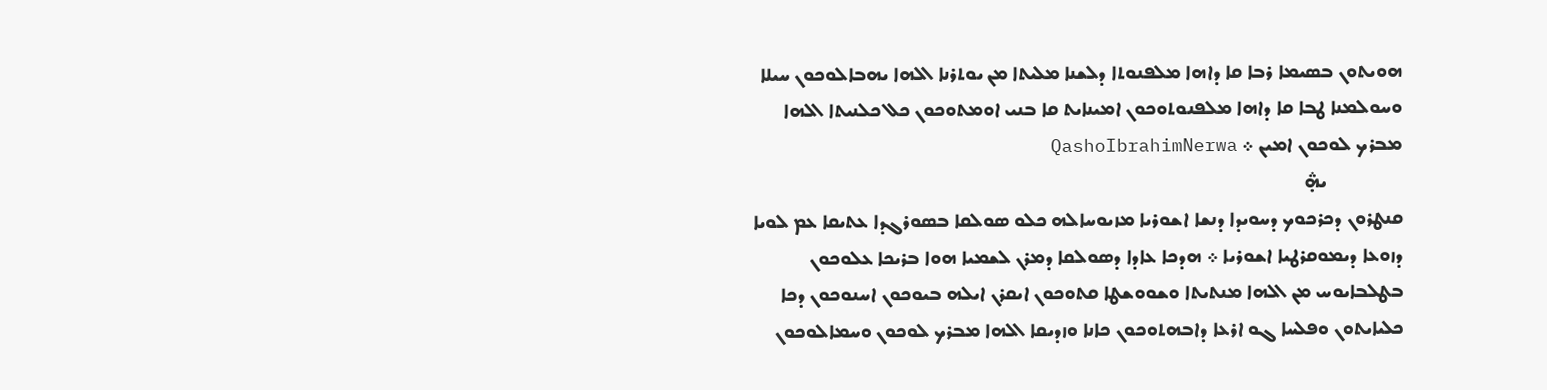ܗܘܝܬܘܢ ܒܣܝܡܐ ܪܒܐ ܩܐ ܕܐܗܐ ܡܠܦܢܘܬܐ ܕܠܫܢܐ ܡܠܝܬܐ ܡܢ ܝܘܬܪܢܐ ܐܠܗܐ ܝܗܒܐܠܘܟܘܢ ܚܝܠܐ ܘܚܘܠܡܢܐ ܛܒܐ ܩܐ ܕܐܗܐ ܡܠܦܢܘܬܘܟܘܢ ܐܡܝܢܐܝܬ ܩܐ ܒܢܝ ܐܘܡܬܘܟܘܢ ܟܠ ܟܠܢܝܬܐ ܐܠܗܐ ܡܒܪܟ ܠܘܟܘܢ ܐܡܝܢ ܀ QashoIbrahimNerwa
                 ܞ
ܩܢܛܪܘܢ ܕܟܪܟܘܟ ܕܚܘܝܕܐ ܕܢܫܐ ܐܫܘܪܝܐ ܡܙܝܘܚܐܠܗ ܟܠܘ ܣܘܠܩܐ ܒܤܘܪܓܕܐ ܥܬܝܩܐ ܥܡ ܠܘܝܐ ܕܙܘܥܐ ܕܝܡܘܩܪܛܝܐ ܐܫܘܪܝܐ ܀ ܗܕܟܐ ܥܐܕܐ ܕܣܘܠܩܐ ܕܡܪܢ ܠܫܡܝܐ ܗܘܐ ܒܪܝܟܐ ܥܠܘܟܘܢ ܒܛܠܒܐܝܘܚ ܡܢ ܐܠܗܐ ܡܢܬܝܬܐ ܘܫܘܘܫܛܐ ܩܬܘܟܘܢ ܐܝܩܪܢ ܐܝܠܗ ܒܝܘܟܘܢ ܐܚܢܘܟܘܢ ܕܟܐ ܟܠܝܐܝܬܘܢ ܘܦܠܚܐ ܓܘ ܐܪܥܐ ܕܐܒܗܬܘܟܘܢ ܟܐܢܐ ܘܙܕܝܩܐ ܐܠܗܐ ܡܒܪܟ ܠܘܟܘܢ ܘܚܡܐܠܘܟܘܢ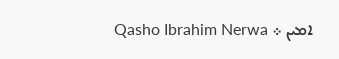ܐܡܝܢ ܀ Qasho Ibrahim Nerwa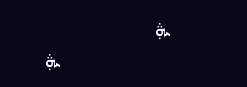ܞ
                       ܞ